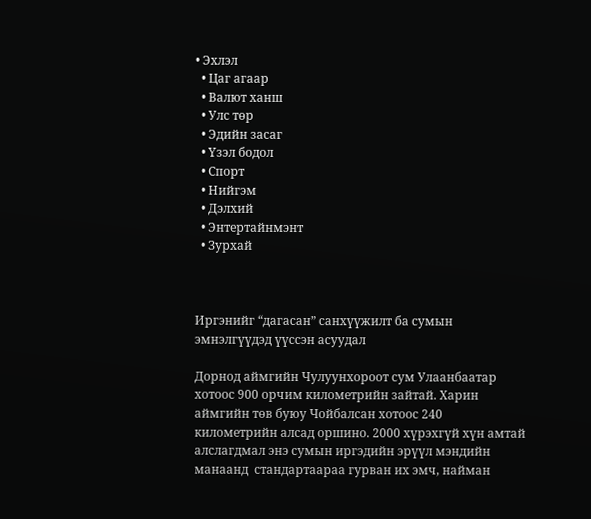• Эхлэл
  • Цаг агаар
  • Валют ханш
  • Улс төр
  • Эдийн засаг
  • Үзэл бодол
  • Спорт
  • Нийгэм
  • Дэлхий
  • Энтертайнмэнт
  • Зурхай



Иргэнийг “дагасан” санхүүжилт ба сумын эмнэлгүүдэд үүссэн асуудал

Дорнод аймгийн Чулуунхороот сум Улаанбаатар хотоос 900 орчим километрийн зайтай. Харин аймгийн төв буюу Чойбалсан хотоос 240 километрийн алсад оршино. 2000 хүрэхгүй хүн амтай алслагдмал энэ сумын иргэдийн эрүүл мэндийн манаанд  стандартаараа гурван их эмч, найман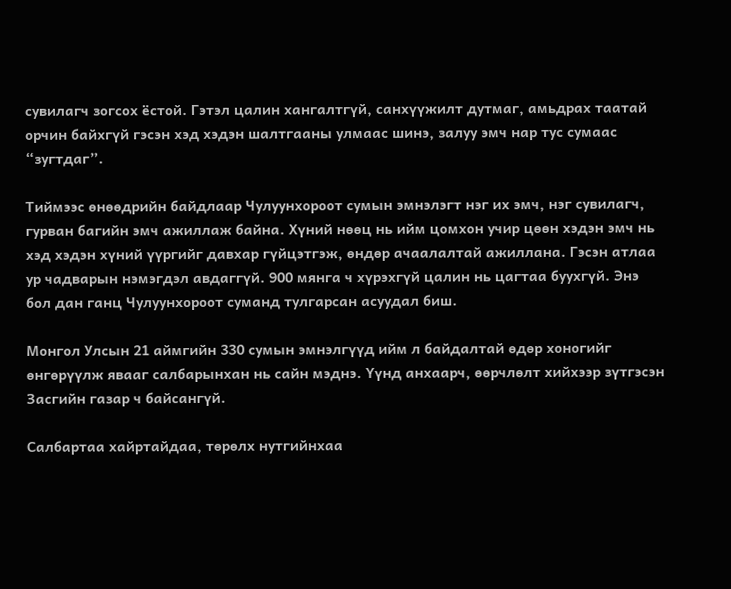сувилагч зогсох ёстой. Гэтэл цалин хангалтгүй, санхүүжилт дутмаг, амьдрах таатай орчин байхгүй гэсэн хэд хэдэн шалтгааны улмаас шинэ, залуу эмч нар тус сумаас “зугтдаг”.

Тиймээс өнөөдрийн байдлаар Чулуунхороот сумын эмнэлэгт нэг их эмч, нэг сувилагч, гурван багийн эмч ажиллаж байна. Хүний нөөц нь ийм цомхон учир цөөн хэдэн эмч нь хэд хэдэн хүний үүргийг давхар гүйцэтгэж, өндөр ачаалалтай ажиллана. Гэсэн атлаа ур чадварын нэмэгдэл авдаггүй. 900 мянга ч хүрэхгүй цалин нь цагтаа буухгүй. Энэ бол дан ганц Чулуунхороот суманд тулгарсан асуудал биш.

Монгол Улсын 21 аймгийн 330 сумын эмнэлгүүд ийм л байдалтай өдөр хоногийг өнгөрүүлж явааг салбарынхан нь сайн мэднэ. Үүнд анхаарч, өөрчлөлт хийхээр зүтгэсэн Засгийн газар ч байсангүй.

Салбартаа хайртайдаа, төрөлх нутгийнхаа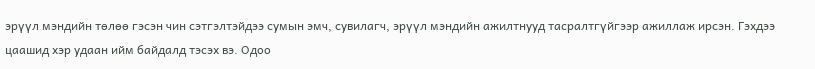эрүүл мэндийн төлөө гэсэн чин сэтгэлтэйдээ сумын эмч, сувилагч, эрүүл мэндийн ажилтнууд тасралтгүйгээр ажиллаж ирсэн. Гэхдээ цаашид хэр удаан ийм байдалд тэсэх вэ. Одоо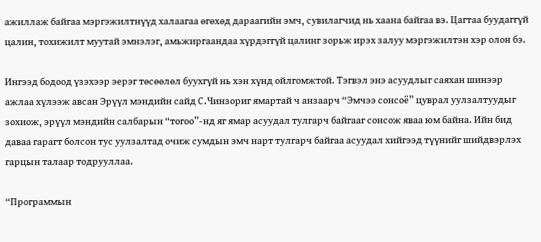ажиллаж байгаа мэргэжилтнүүд халаагаа өгөхөд дараагийн эмч, сувилагчид нь хаана байгаа вэ. Цагтаа буудаггүй цалин, тохижилт муутай эмнэлэг, амьжиргаандаа хүрдэггүй цалинг зорьж ирэх залуу мэргэжилтэн хэр олон бэ.

Ингээд бодоод үзэхээр эерэг төсөөлөл буухгүй нь хэн хүнд ойлгомжтой. Тэгвэл энэ асуудлыг саяхан шинээр ажлаа хүлээж авсан Эрүүл мэндийн сайд С.Чинзориг ямартай ч анзаарч “Эмчээ сонсоё” цуврал уулзалтуудыг зохиож, эрүүл мэндийн салбарын “тогоо”-нд яг ямар асуудал тулгарч байгааг сонсож яваа юм байна. Ийн бид даваа гарагт болсон тус уулзалтад очиж сумдын эмч нарт тулгарч байгаа асуудал хийгээд түүнийг шийдвэрлэх гарцын талаар тодрууллаа.

“Программын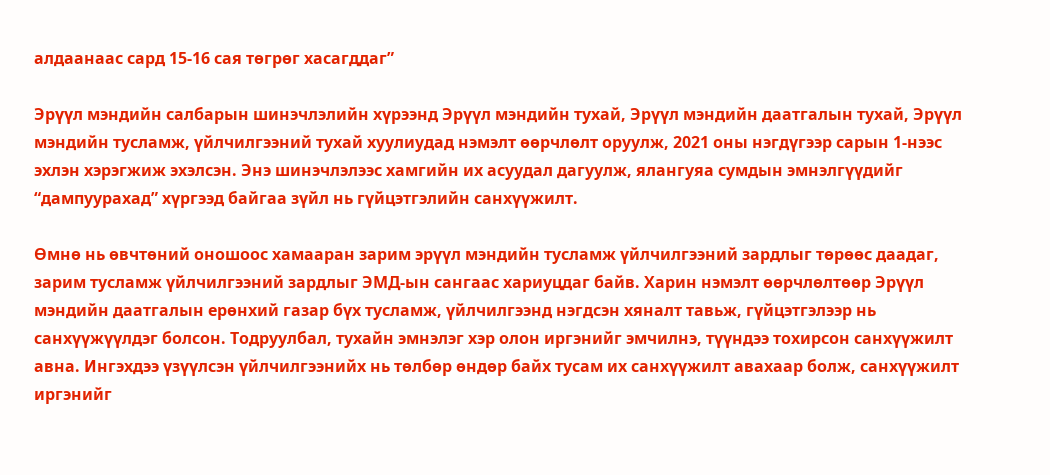алдаанаас сард 15-16 сая төгрөг хасагддаг”

Эрүүл мэндийн салбарын шинэчлэлийн хүрээнд Эрүүл мэндийн тухай, Эрүүл мэндийн даатгалын тухай, Эрүүл мэндийн тусламж, үйлчилгээний тухай хуулиудад нэмэлт өөрчлөлт оруулж, 2021 оны нэгдүгээр сарын 1-нээс эхлэн хэрэгжиж эхэлсэн. Энэ шинэчлэлээс хамгийн их асуудал дагуулж, ялангуяа сумдын эмнэлгүүдийг “дампуурахад” хүргээд байгаа зүйл нь гүйцэтгэлийн санхүүжилт.

Өмнө нь өвчтөний оношоос хамааран зарим эрүүл мэндийн тусламж үйлчилгээний зардлыг төрөөс даадаг, зарим тусламж үйлчилгээний зардлыг ЭМД-ын сангаас хариуцдаг байв. Харин нэмэлт өөрчлөлтөөр Эрүүл мэндийн даатгалын ерөнхий газар бүх тусламж, үйлчилгээнд нэгдсэн хяналт тавьж, гүйцэтгэлээр нь санхүүжүүлдэг болсон. Тодруулбал, тухайн эмнэлэг хэр олон иргэнийг эмчилнэ, түүндээ тохирсон санхүүжилт  авна. Ингэхдээ үзүүлсэн үйлчилгээнийх нь төлбөр өндөр байх тусам их санхүүжилт авахаар болж, санхүүжилт иргэнийг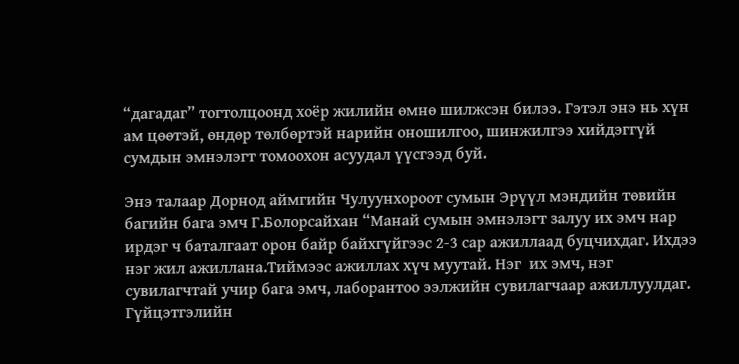“дагадаг” тогтолцоонд хоёр жилийн өмнө шилжсэн билээ. Гэтэл энэ нь хүн ам цөөтэй, өндөр төлбөртэй нарийн оношилгоо, шинжилгээ хийдэггүй сумдын эмнэлэгт томоохон асуудал үүсгээд буй.

Энэ талаар Дорнод аймгийн Чулуунхороот сумын Эрүүл мэндийн төвийн багийн бага эмч Г.Болорсайхан “Манай сумын эмнэлэгт залуу их эмч нар ирдэг ч баталгаат орон байр байхгүйгээс 2-3 сар ажиллаад буцчихдаг. Ихдээ нэг жил ажиллана.Тиймээс ажиллах хүч муутай. Нэг  их эмч, нэг сувилагчтай учир бага эмч, лаборантоо ээлжийн сувилагчаар ажиллуулдаг. Гүйцэтгэлийн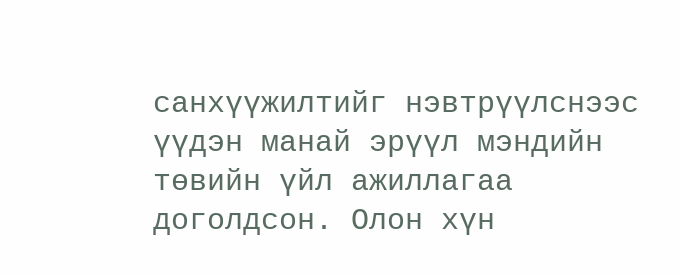санхүүжилтийг нэвтрүүлснээс үүдэн манай эрүүл мэндийн төвийн үйл ажиллагаа доголдсон. Олон хүн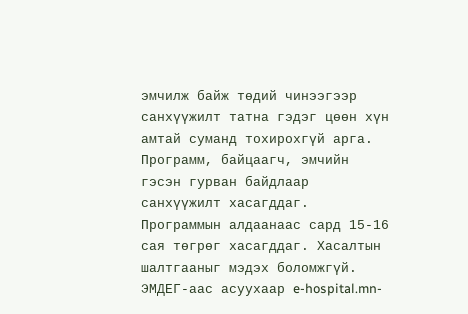эмчилж байж төдий чинээгээр санхүүжилт татна гэдэг цөөн хүн амтай суманд тохирохгүй арга. Программ, байцаагч, эмчийн гэсэн гурван байдлаар санхүүжилт хасагддаг. Программын алдаанаас сард 15-16 сая төгрөг хасагддаг. Хасалтын шалтгааныг мэдэх боломжгүй. ЭМДЕГ-аас асуухаар e-hospital.mn-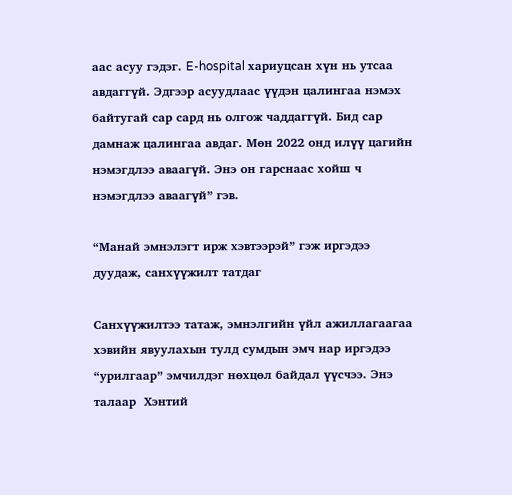аас асуу гэдэг. E-hospital хариуцсан хүн нь утсаа авдаггүй. Эдгээр асуудлаас үүдэн цалингаа нэмэх байтугай сар сард нь олгож чаддаггүй. Бид сар дамнаж цалингаа авдаг. Мөн 2022 онд илүү цагийн нэмэгдлээ аваагүй. Энэ он гарснаас хойш ч нэмэгдлээ аваагүй” гэв.

“Манай эмнэлэгт ирж хэвтээрэй” гэж иргэдээ дуудаж, санхүүжилт татдаг

Санхүүжилтээ татаж, эмнэлгийн үйл ажиллагаагаа хэвийн явуулахын тулд сумдын эмч нар иргэдээ “урилгаар” эмчилдэг нөхцөл байдал үүсчээ. Энэ талаар  Хэнтий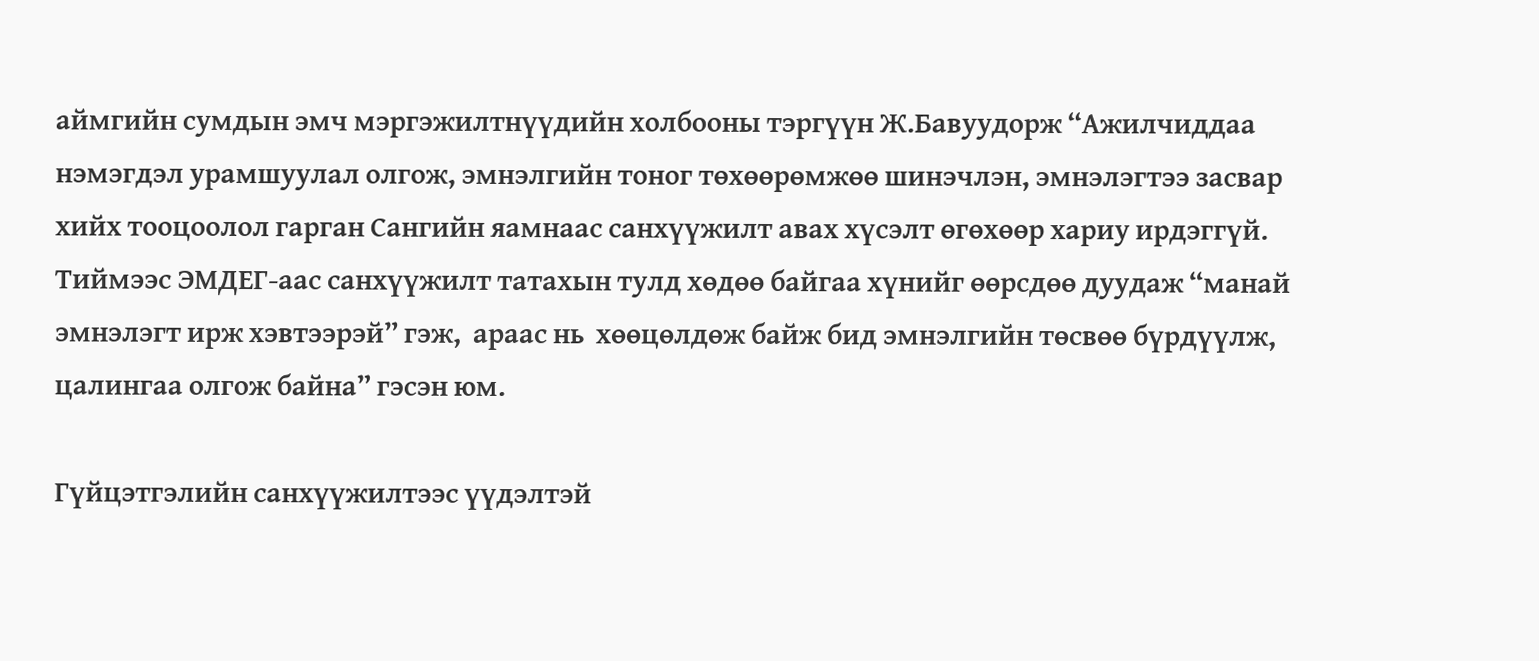аймгийн сумдын эмч мэргэжилтнүүдийн холбооны тэргүүн Ж.Бавуудорж “Ажилчиддаа нэмэгдэл урамшуулал олгож, эмнэлгийн тоног төхөөрөмжөө шинэчлэн, эмнэлэгтээ засвар хийх тооцоолол гарган Сангийн яамнаас санхүүжилт авах хүсэлт өгөхөөр хариу ирдэггүй. Тиймээс ЭМДЕГ-аас санхүүжилт татахын тулд хөдөө байгаа хүнийг өөрсдөө дуудаж “манай эмнэлэгт ирж хэвтээрэй” гэж,  араас нь  хөөцөлдөж байж бид эмнэлгийн төсвөө бүрдүүлж, цалингаа олгож байна” гэсэн юм.

Гүйцэтгэлийн санхүүжилтээс үүдэлтэй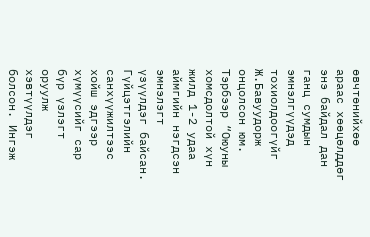өвчтөнийхөө араас хөөцөлддөг энэ байдал дан ганц сумдын эмнэлгүүдэд тохиолдоогүйг Ж.Бавуудорж онцолсон юм. Тэрбээр “Оюуны хомсдолтой хүн жилд 1-2 удаа аймгийн нэгдсэн эмнэлэгт үзүүлдэг байсан. Гүйцэтгэлийн санхүүжилтээс хойш эдгээр хүмүүсийг сар бүр үзлэгт оруулж хэвтүүлдэг болсон. Ингэж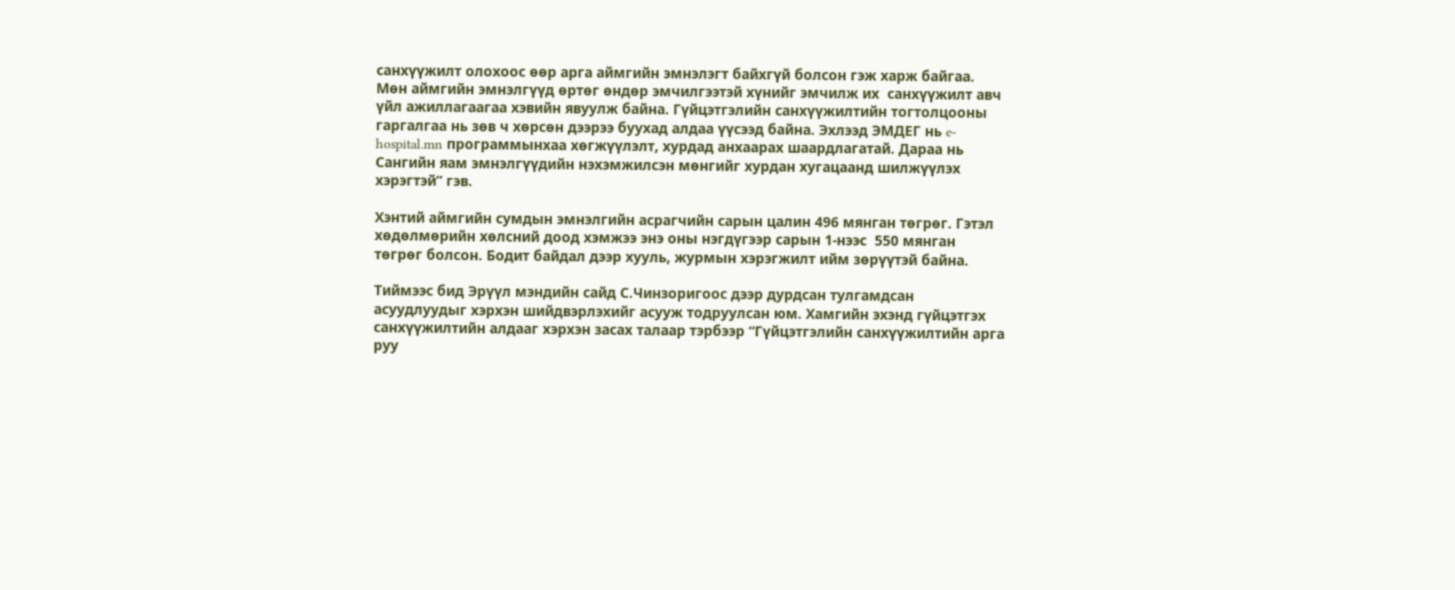санхүүжилт олохоос өөр арга аймгийн эмнэлэгт байхгүй болсон гэж харж байгаа. Мөн аймгийн эмнэлгүүд өртөг өндөр эмчилгээтэй хүнийг эмчилж их  санхүүжилт авч үйл ажиллагаагаа хэвийн явуулж байна. Гүйцэтгэлийн санхүүжилтийн тогтолцооны гаргалгаа нь зөв ч хөрсөн дээрээ буухад алдаа үүсээд байна. Эхлээд ЭМДЕГ нь e-hospital.mn программынхаа хөгжүүлэлт, хурдад анхаарах шаардлагатай. Дараа нь Сангийн яам эмнэлгүүдийн нэхэмжилсэн мөнгийг хурдан хугацаанд шилжүүлэх хэрэгтэй” гэв.

Хэнтий аймгийн сумдын эмнэлгийн асрагчийн сарын цалин 496 мянган төгрөг. Гэтэл хөдөлмөрийн хөлсний доод хэмжээ энэ оны нэгдүгээр сарын 1-нээс  550 мянган төгрөг болсон. Бодит байдал дээр хууль, журмын хэрэгжилт ийм зөрүүтэй байна.

Тиймээс бид Эрүүл мэндийн сайд С.Чинзоригоос дээр дурдсан тулгамдсан асуудлуудыг хэрхэн шийдвэрлэхийг асууж тодруулсан юм. Хамгийн эхэнд гүйцэтгэх санхүүжилтийн алдааг хэрхэн засах талаар тэрбээр “Гүйцэтгэлийн санхүүжилтийн арга руу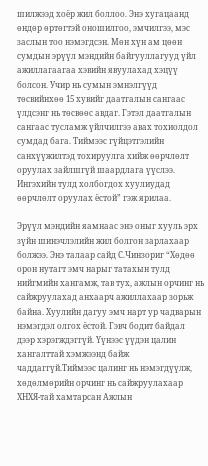шилжээд хоёр жил боллоо. Энэ хугацаанд өндөр өртөгтэй оношилгоо, эмчилгээ, мэс заслын тоо нэмэгдсэн. Мөн хүн ам цөөн сумдын эрүүл мэндийн байгууллагууд үйл ажиллагаагаа хэвийн явуулахад хэцүү болсон. Учир нь сумын эмнэлгүүд төсвийнхөө 15 хувийг даатгалын сангаас үлдсэнг нь төсвөөс авдаг. Гэтэл даатгалын сангаас тусламж үйлчилгээ авах тохиолдол сумдад бага. Тиймээс гүйцэтгэлийн санхүүжилтэд тохируулга хийж өөрчлөлт оруулах зайлшгүй шаардлага үүслээ. Ингэхийн тулд холбогдох хуулиудад өөрчлөлт оруулах ёстой” гэж ярилаа.

Эрүүл мэндийн яамнаас энэ оныг хууль эрх зүйн шинэчлэлийн жил болгон зарлахаар болжээ. Энэ талаар сайд С.Чинзориг “Хөдөө орон нутагт эмч нарыг татахын тулд нийгмийн хангамж, тав тух, ажлын орчинг нь сайжруулахад анхаарч ажиллахаар зорьж байна. Хуулийн дагуу эмч нарт ур чадварын нэмэгдэл олгох ёстой. Гэвч бодит байдал дээр хэрэгждэггүй. Үүнээс үүдэн цалин хангалттай хэмжээнд байж чаддаггүй.Тиймээс цалинг нь нэмэгдүүлж, хөдөлмөрийн орчинг нь сайжруулахаар ХНХЯ-тай хамтарсан Ажлын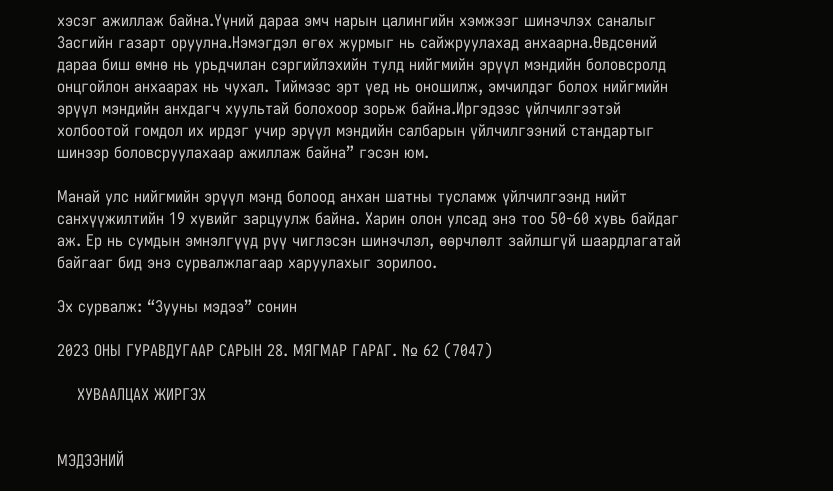хэсэг ажиллаж байна.Үүний дараа эмч нарын цалингийн хэмжээг шинэчлэх саналыг Засгийн газарт оруулна.Нэмэгдэл өгөх журмыг нь сайжруулахад анхаарна.Өвдсөний дараа биш өмнө нь урьдчилан сэргийлэхийн тулд нийгмийн эрүүл мэндийн боловсролд онцгойлон анхаарах нь чухал. Тиймээс эрт үед нь оношилж, эмчилдэг болох нийгмийн эрүүл мэндийн анхдагч хуультай болохоор зорьж байна.Иргэдээс үйлчилгээтэй холбоотой гомдол их ирдэг учир эрүүл мэндийн салбарын үйлчилгээний стандартыг шинээр боловсруулахаар ажиллаж байна” гэсэн юм.

Манай улс нийгмийн эрүүл мэнд болоод анхан шатны тусламж үйлчилгээнд нийт санхүүжилтийн 19 хувийг зарцуулж байна. Харин олон улсад энэ тоо 50-60 хувь байдаг аж. Ер нь сумдын эмнэлгүүд рүү чиглэсэн шинэчлэл, өөрчлөлт зайлшгүй шаардлагатай байгааг бид энэ сурвалжлагаар харуулахыг зорилоо.

Эх сурвалж: “Зууны мэдээ” сонин

2023 ОНЫ ГУРАВДУГААР САРЫН 28. МЯГМАР ГАРАГ. № 62 (7047)

    ХУВААЛЦАХ ЖИРГЭХ


МЭДЭЭНИЙ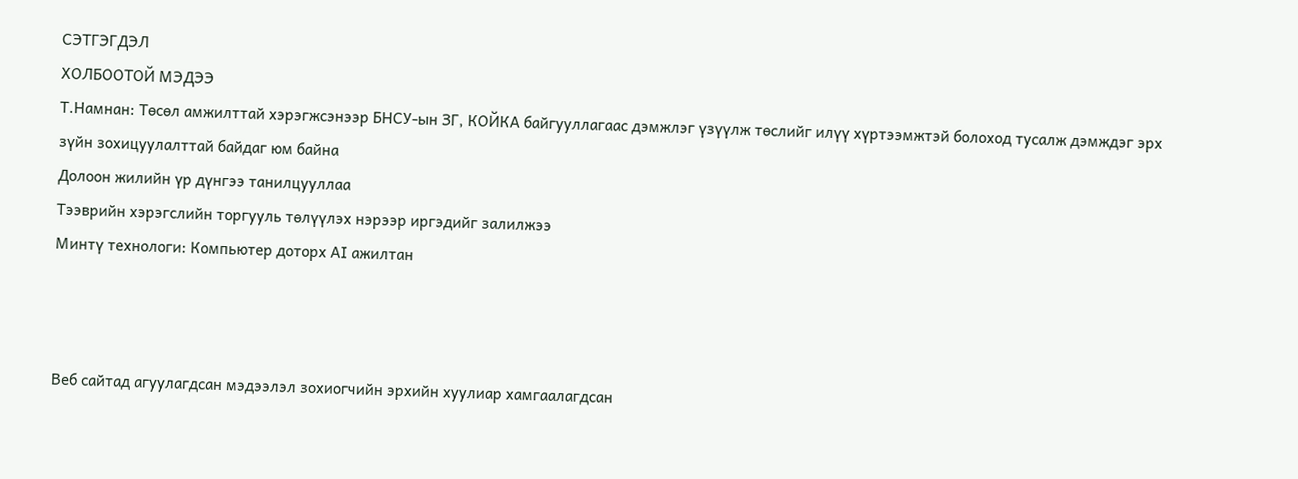СЭТГЭГДЭЛ
ХОЛБООТОЙ МЭДЭЭ
Т.Намнан: Төсөл амжилттай хэрэгжсэнээр БНСУ-ын ЗГ, КОЙКА байгууллагаас дэмжлэг үзүүлж төслийг илүү хүртээмжтэй болоход тусалж дэмждэг эрх зүйн зохицуулалттай байдаг юм байна
Долоон жилийн үр дүнгээ танилцууллаа
Тээврийн хэрэгслийн торгууль төлүүлэх нэрээр иргэдийг залилжээ
Минтү технологи: Компьютер доторх AI ажилтан



Веб сайтад агуулагдсан мэдээлэл зохиогчийн эрхийн хуулиар хамгаалагдсан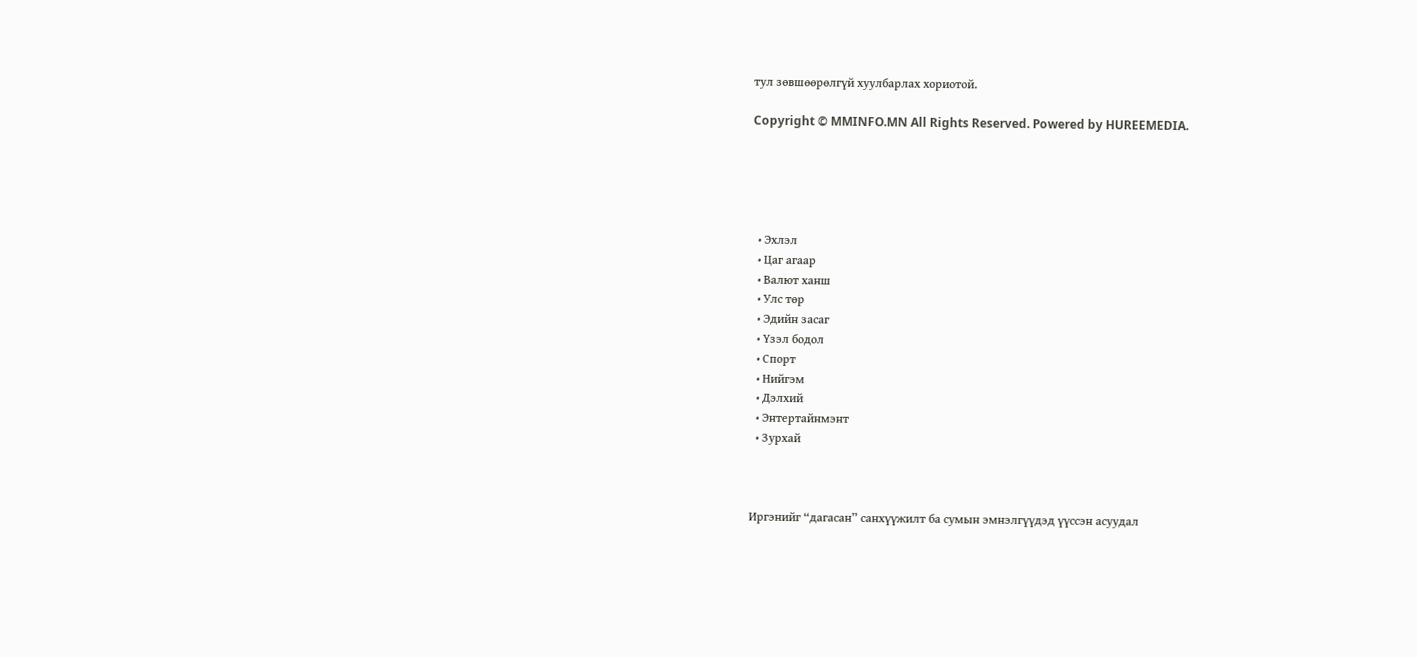тул зөвшөөрөлгүй хуулбарлах хориотой.

Copyright © MMINFO.MN All Rights Reserved. Powered by HUREEMEDIA.





  • Эхлэл
  • Цаг агаар
  • Валют ханш
  • Улс төр
  • Эдийн засаг
  • Үзэл бодол
  • Спорт
  • Нийгэм
  • Дэлхий
  • Энтертайнмэнт
  • Зурхай



Иргэнийг “дагасан” санхүүжилт ба сумын эмнэлгүүдэд үүссэн асуудал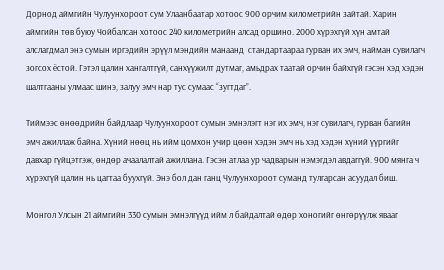Дорнод аймгийн Чулуунхороот сум Улаанбаатар хотоос 900 орчим километрийн зайтай. Харин аймгийн төв буюу Чойбалсан хотоос 240 километрийн алсад оршино. 2000 хүрэхгүй хүн амтай алслагдмал энэ сумын иргэдийн эрүүл мэндийн манаанд  стандартаараа гурван их эмч, найман сувилагч зогсох ёстой. Гэтэл цалин хангалтгүй, санхүүжилт дутмаг, амьдрах таатай орчин байхгүй гэсэн хэд хэдэн шалтгааны улмаас шинэ, залуу эмч нар тус сумаас “зугтдаг”.

Тиймээс өнөөдрийн байдлаар Чулуунхороот сумын эмнэлэгт нэг их эмч, нэг сувилагч, гурван багийн эмч ажиллаж байна. Хүний нөөц нь ийм цомхон учир цөөн хэдэн эмч нь хэд хэдэн хүний үүргийг давхар гүйцэтгэж, өндөр ачаалалтай ажиллана. Гэсэн атлаа ур чадварын нэмэгдэл авдаггүй. 900 мянга ч хүрэхгүй цалин нь цагтаа буухгүй. Энэ бол дан ганц Чулуунхороот суманд тулгарсан асуудал биш.

Монгол Улсын 21 аймгийн 330 сумын эмнэлгүүд ийм л байдалтай өдөр хоногийг өнгөрүүлж явааг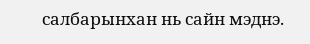салбарынхан нь сайн мэднэ.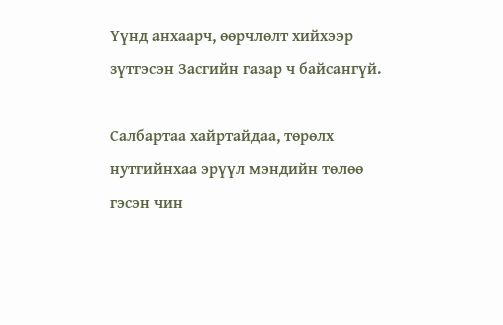Үүнд анхаарч, өөрчлөлт хийхээр зүтгэсэн Засгийн газар ч байсангүй.

Салбартаа хайртайдаа, төрөлх нутгийнхаа эрүүл мэндийн төлөө гэсэн чин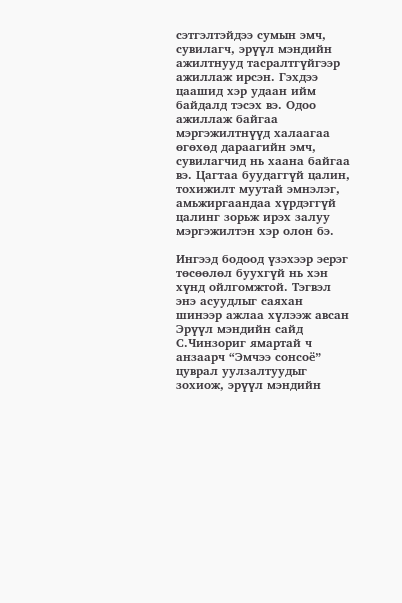сэтгэлтэйдээ сумын эмч, сувилагч, эрүүл мэндийн ажилтнууд тасралтгүйгээр ажиллаж ирсэн. Гэхдээ цаашид хэр удаан ийм байдалд тэсэх вэ. Одоо ажиллаж байгаа мэргэжилтнүүд халаагаа өгөхөд дараагийн эмч, сувилагчид нь хаана байгаа вэ. Цагтаа буудаггүй цалин, тохижилт муутай эмнэлэг, амьжиргаандаа хүрдэггүй цалинг зорьж ирэх залуу мэргэжилтэн хэр олон бэ.

Ингээд бодоод үзэхээр эерэг төсөөлөл буухгүй нь хэн хүнд ойлгомжтой. Тэгвэл энэ асуудлыг саяхан шинээр ажлаа хүлээж авсан Эрүүл мэндийн сайд С.Чинзориг ямартай ч анзаарч “Эмчээ сонсоё” цуврал уулзалтуудыг зохиож, эрүүл мэндийн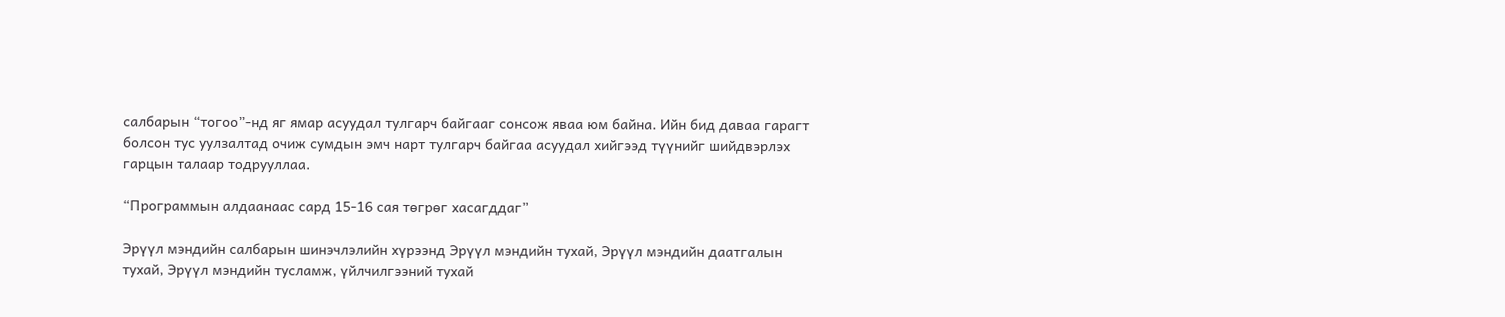салбарын “тогоо”-нд яг ямар асуудал тулгарч байгааг сонсож яваа юм байна. Ийн бид даваа гарагт болсон тус уулзалтад очиж сумдын эмч нарт тулгарч байгаа асуудал хийгээд түүнийг шийдвэрлэх гарцын талаар тодрууллаа.

“Программын алдаанаас сард 15-16 сая төгрөг хасагддаг”

Эрүүл мэндийн салбарын шинэчлэлийн хүрээнд Эрүүл мэндийн тухай, Эрүүл мэндийн даатгалын тухай, Эрүүл мэндийн тусламж, үйлчилгээний тухай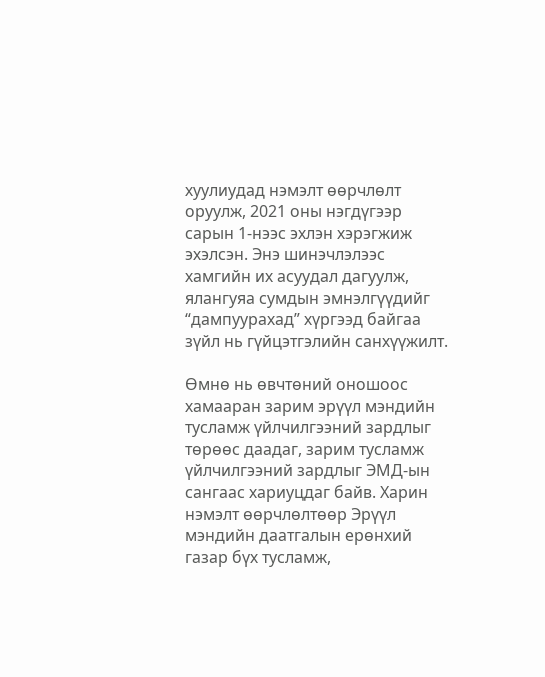хуулиудад нэмэлт өөрчлөлт оруулж, 2021 оны нэгдүгээр сарын 1-нээс эхлэн хэрэгжиж эхэлсэн. Энэ шинэчлэлээс хамгийн их асуудал дагуулж, ялангуяа сумдын эмнэлгүүдийг “дампуурахад” хүргээд байгаа зүйл нь гүйцэтгэлийн санхүүжилт.

Өмнө нь өвчтөний оношоос хамааран зарим эрүүл мэндийн тусламж үйлчилгээний зардлыг төрөөс даадаг, зарим тусламж үйлчилгээний зардлыг ЭМД-ын сангаас хариуцдаг байв. Харин нэмэлт өөрчлөлтөөр Эрүүл мэндийн даатгалын ерөнхий газар бүх тусламж,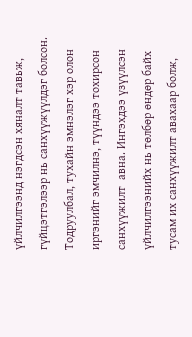үйлчилгээнд нэгдсэн хяналт тавьж, гүйцэтгэлээр нь санхүүжүүлдэг болсон. Тодруулбал, тухайн эмнэлэг хэр олон иргэнийг эмчилнэ, түүндээ тохирсон санхүүжилт  авна. Ингэхдээ үзүүлсэн үйлчилгээнийх нь төлбөр өндөр байх тусам их санхүүжилт авахаар болж,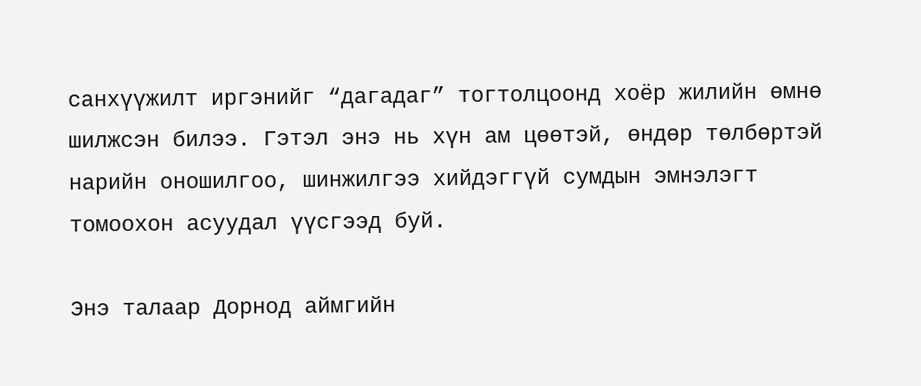санхүүжилт иргэнийг “дагадаг” тогтолцоонд хоёр жилийн өмнө шилжсэн билээ. Гэтэл энэ нь хүн ам цөөтэй, өндөр төлбөртэй нарийн оношилгоо, шинжилгээ хийдэггүй сумдын эмнэлэгт томоохон асуудал үүсгээд буй.

Энэ талаар Дорнод аймгийн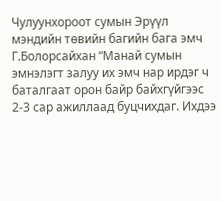Чулуунхороот сумын Эрүүл мэндийн төвийн багийн бага эмч Г.Болорсайхан “Манай сумын эмнэлэгт залуу их эмч нар ирдэг ч баталгаат орон байр байхгүйгээс 2-3 сар ажиллаад буцчихдаг. Ихдээ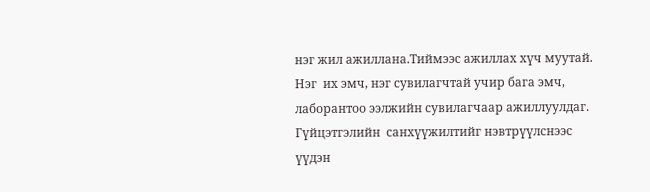нэг жил ажиллана.Тиймээс ажиллах хүч муутай. Нэг  их эмч, нэг сувилагчтай учир бага эмч, лаборантоо ээлжийн сувилагчаар ажиллуулдаг. Гүйцэтгэлийн  санхүүжилтийг нэвтрүүлснээс үүдэн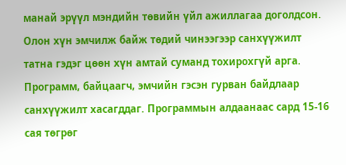манай эрүүл мэндийн төвийн үйл ажиллагаа доголдсон. Олон хүн эмчилж байж төдий чинээгээр санхүүжилт татна гэдэг цөөн хүн амтай суманд тохирохгүй арга. Программ, байцаагч, эмчийн гэсэн гурван байдлаар санхүүжилт хасагддаг. Программын алдаанаас сард 15-16 сая төгрөг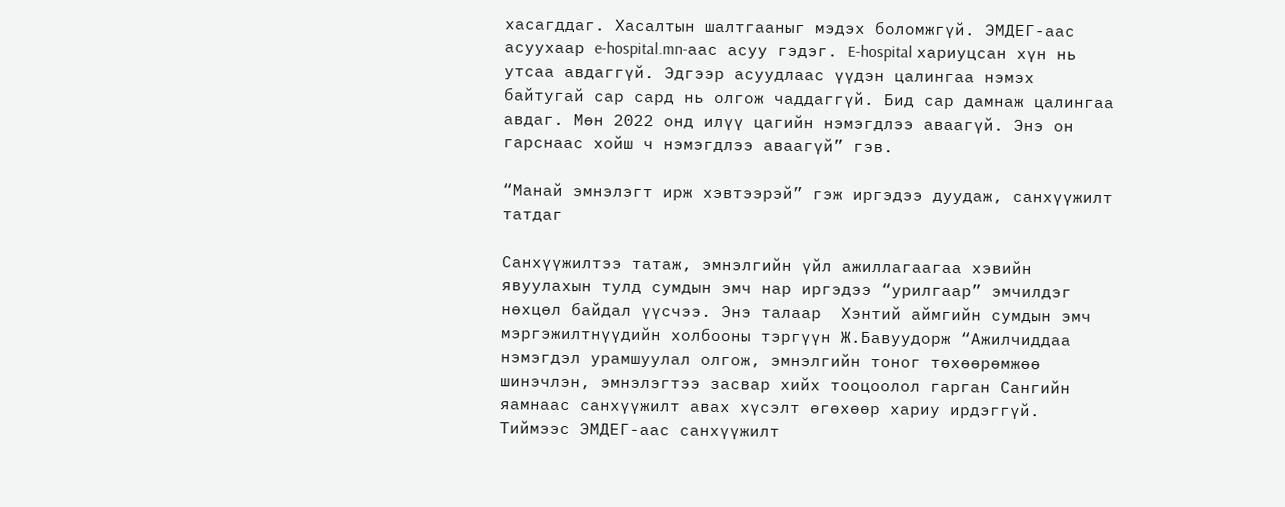хасагддаг. Хасалтын шалтгааныг мэдэх боломжгүй. ЭМДЕГ-аас асуухаар e-hospital.mn-аас асуу гэдэг. E-hospital хариуцсан хүн нь утсаа авдаггүй. Эдгээр асуудлаас үүдэн цалингаа нэмэх байтугай сар сард нь олгож чаддаггүй. Бид сар дамнаж цалингаа авдаг. Мөн 2022 онд илүү цагийн нэмэгдлээ аваагүй. Энэ он гарснаас хойш ч нэмэгдлээ аваагүй” гэв.

“Манай эмнэлэгт ирж хэвтээрэй” гэж иргэдээ дуудаж, санхүүжилт татдаг

Санхүүжилтээ татаж, эмнэлгийн үйл ажиллагаагаа хэвийн явуулахын тулд сумдын эмч нар иргэдээ “урилгаар” эмчилдэг нөхцөл байдал үүсчээ. Энэ талаар  Хэнтий аймгийн сумдын эмч мэргэжилтнүүдийн холбооны тэргүүн Ж.Бавуудорж “Ажилчиддаа нэмэгдэл урамшуулал олгож, эмнэлгийн тоног төхөөрөмжөө шинэчлэн, эмнэлэгтээ засвар хийх тооцоолол гарган Сангийн яамнаас санхүүжилт авах хүсэлт өгөхөөр хариу ирдэггүй. Тиймээс ЭМДЕГ-аас санхүүжилт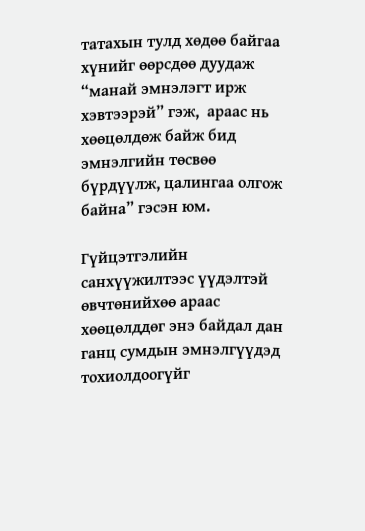татахын тулд хөдөө байгаа хүнийг өөрсдөө дуудаж “манай эмнэлэгт ирж хэвтээрэй” гэж,  араас нь  хөөцөлдөж байж бид эмнэлгийн төсвөө бүрдүүлж, цалингаа олгож байна” гэсэн юм.

Гүйцэтгэлийн санхүүжилтээс үүдэлтэй өвчтөнийхөө араас хөөцөлддөг энэ байдал дан ганц сумдын эмнэлгүүдэд тохиолдоогүйг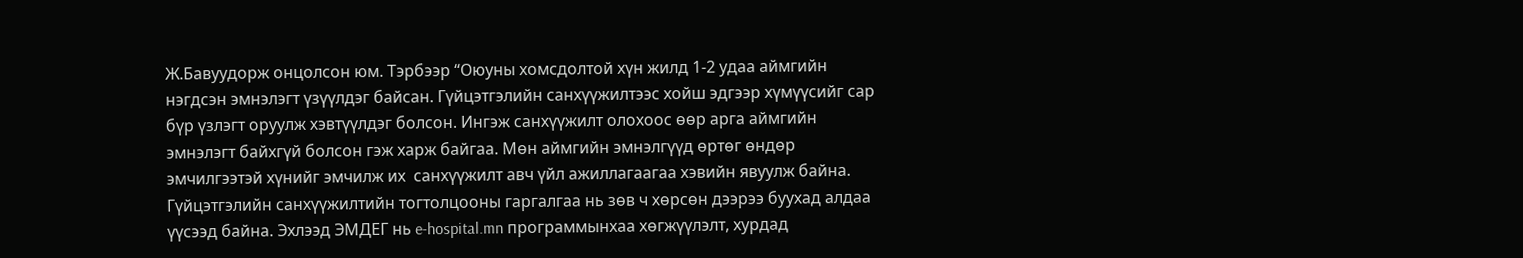Ж.Бавуудорж онцолсон юм. Тэрбээр “Оюуны хомсдолтой хүн жилд 1-2 удаа аймгийн нэгдсэн эмнэлэгт үзүүлдэг байсан. Гүйцэтгэлийн санхүүжилтээс хойш эдгээр хүмүүсийг сар бүр үзлэгт оруулж хэвтүүлдэг болсон. Ингэж санхүүжилт олохоос өөр арга аймгийн эмнэлэгт байхгүй болсон гэж харж байгаа. Мөн аймгийн эмнэлгүүд өртөг өндөр эмчилгээтэй хүнийг эмчилж их  санхүүжилт авч үйл ажиллагаагаа хэвийн явуулж байна. Гүйцэтгэлийн санхүүжилтийн тогтолцооны гаргалгаа нь зөв ч хөрсөн дээрээ буухад алдаа үүсээд байна. Эхлээд ЭМДЕГ нь e-hospital.mn программынхаа хөгжүүлэлт, хурдад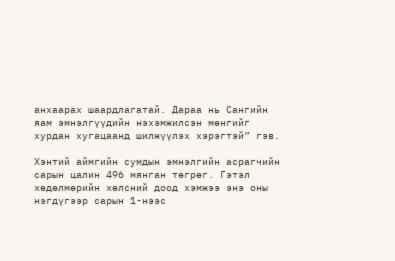анхаарах шаардлагатай. Дараа нь Сангийн яам эмнэлгүүдийн нэхэмжилсэн мөнгийг хурдан хугацаанд шилжүүлэх хэрэгтэй” гэв.

Хэнтий аймгийн сумдын эмнэлгийн асрагчийн сарын цалин 496 мянган төгрөг. Гэтэл хөдөлмөрийн хөлсний доод хэмжээ энэ оны нэгдүгээр сарын 1-нээс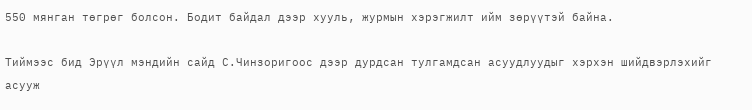550 мянган төгрөг болсон. Бодит байдал дээр хууль, журмын хэрэгжилт ийм зөрүүтэй байна.

Тиймээс бид Эрүүл мэндийн сайд С.Чинзоригоос дээр дурдсан тулгамдсан асуудлуудыг хэрхэн шийдвэрлэхийг асууж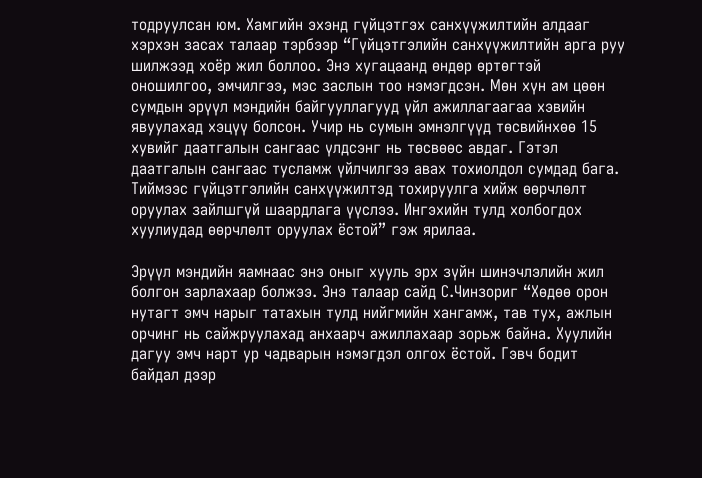тодруулсан юм. Хамгийн эхэнд гүйцэтгэх санхүүжилтийн алдааг хэрхэн засах талаар тэрбээр “Гүйцэтгэлийн санхүүжилтийн арга руу шилжээд хоёр жил боллоо. Энэ хугацаанд өндөр өртөгтэй оношилгоо, эмчилгээ, мэс заслын тоо нэмэгдсэн. Мөн хүн ам цөөн сумдын эрүүл мэндийн байгууллагууд үйл ажиллагаагаа хэвийн явуулахад хэцүү болсон. Учир нь сумын эмнэлгүүд төсвийнхөө 15 хувийг даатгалын сангаас үлдсэнг нь төсвөөс авдаг. Гэтэл даатгалын сангаас тусламж үйлчилгээ авах тохиолдол сумдад бага. Тиймээс гүйцэтгэлийн санхүүжилтэд тохируулга хийж өөрчлөлт оруулах зайлшгүй шаардлага үүслээ. Ингэхийн тулд холбогдох хуулиудад өөрчлөлт оруулах ёстой” гэж ярилаа.

Эрүүл мэндийн яамнаас энэ оныг хууль эрх зүйн шинэчлэлийн жил болгон зарлахаар болжээ. Энэ талаар сайд С.Чинзориг “Хөдөө орон нутагт эмч нарыг татахын тулд нийгмийн хангамж, тав тух, ажлын орчинг нь сайжруулахад анхаарч ажиллахаар зорьж байна. Хуулийн дагуу эмч нарт ур чадварын нэмэгдэл олгох ёстой. Гэвч бодит байдал дээр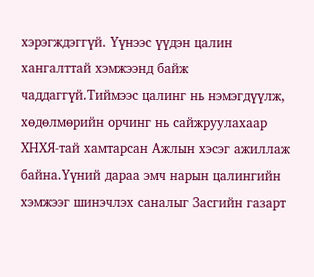хэрэгждэггүй. Үүнээс үүдэн цалин хангалттай хэмжээнд байж чаддаггүй.Тиймээс цалинг нь нэмэгдүүлж, хөдөлмөрийн орчинг нь сайжруулахаар ХНХЯ-тай хамтарсан Ажлын хэсэг ажиллаж байна.Үүний дараа эмч нарын цалингийн хэмжээг шинэчлэх саналыг Засгийн газарт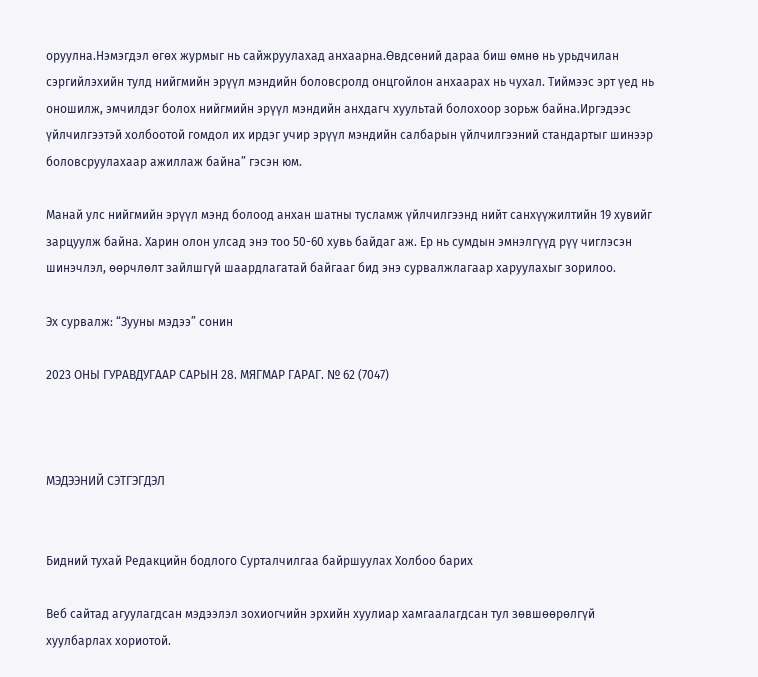оруулна.Нэмэгдэл өгөх журмыг нь сайжруулахад анхаарна.Өвдсөний дараа биш өмнө нь урьдчилан сэргийлэхийн тулд нийгмийн эрүүл мэндийн боловсролд онцгойлон анхаарах нь чухал. Тиймээс эрт үед нь оношилж, эмчилдэг болох нийгмийн эрүүл мэндийн анхдагч хуультай болохоор зорьж байна.Иргэдээс үйлчилгээтэй холбоотой гомдол их ирдэг учир эрүүл мэндийн салбарын үйлчилгээний стандартыг шинээр боловсруулахаар ажиллаж байна” гэсэн юм.

Манай улс нийгмийн эрүүл мэнд болоод анхан шатны тусламж үйлчилгээнд нийт санхүүжилтийн 19 хувийг зарцуулж байна. Харин олон улсад энэ тоо 50-60 хувь байдаг аж. Ер нь сумдын эмнэлгүүд рүү чиглэсэн шинэчлэл, өөрчлөлт зайлшгүй шаардлагатай байгааг бид энэ сурвалжлагаар харуулахыг зорилоо.

Эх сурвалж: “Зууны мэдээ” сонин

2023 ОНЫ ГУРАВДУГААР САРЫН 28. МЯГМАР ГАРАГ. № 62 (7047)



МЭДЭЭНИЙ СЭТГЭГДЭЛ


Бидний тухай Редакцийн бодлого Сурталчилгаа байршуулах Холбоо барих

Веб сайтад агуулагдсан мэдээлэл зохиогчийн эрхийн хуулиар хамгаалагдсан тул зөвшөөрөлгүй хуулбарлах хориотой.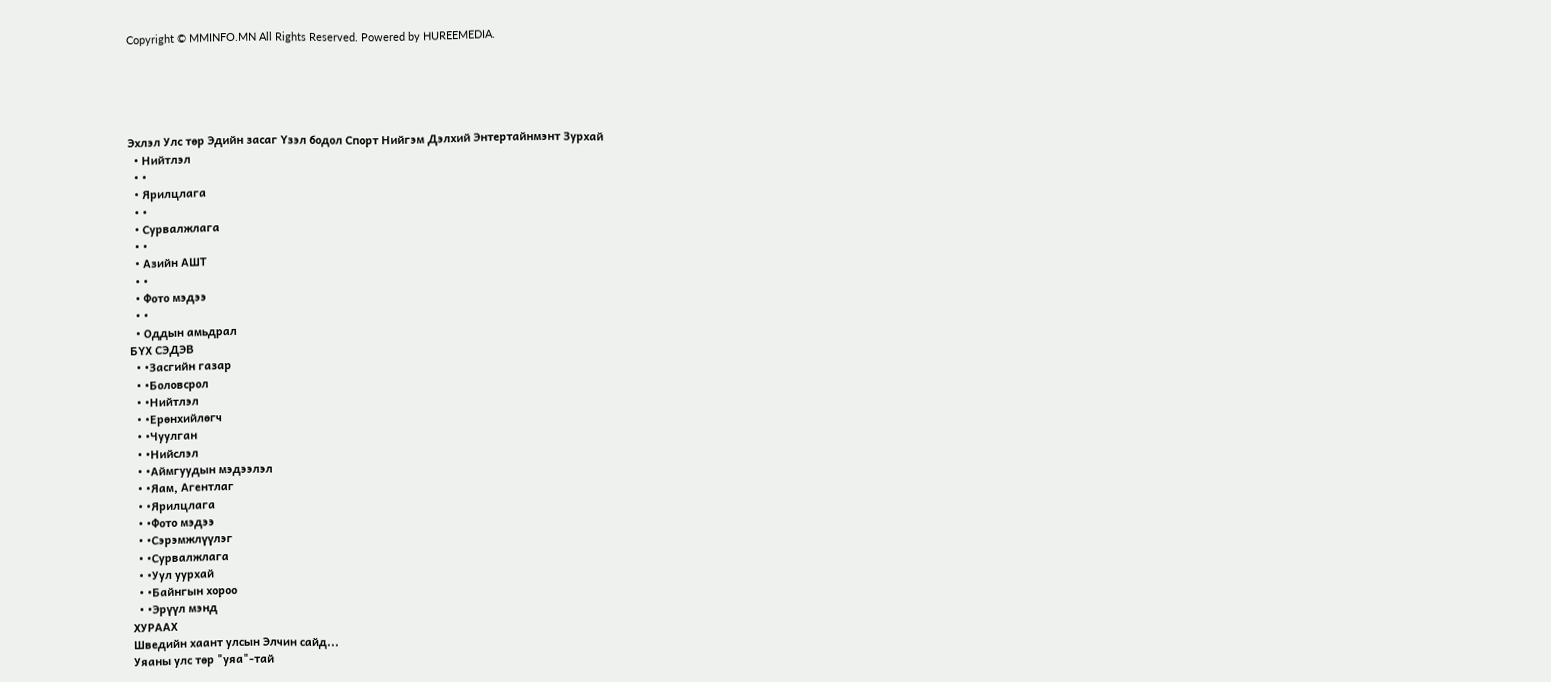Copyright © MMINFO.MN All Rights Reserved. Powered by HUREEMEDIA.





Эхлэл Улс төр Эдийн засаг Үзэл бодол Спорт Нийгэм Дэлхий Энтертайнмэнт Зурхай
  • Нийтлэл
  • •
  • Ярилцлага
  • •
  • Сурвалжлага
  • •
  • Азийн АШТ
  • •
  • Фото мэдээ
  • •
  • Оддын амьдрал
БҮХ СЭДЭВ
  • •Засгийн газар
  • •Боловсрол
  • •Нийтлэл
  • •Ерөнхийлөгч
  • •Чуулган
  • •Нийслэл
  • •Аймгуудын мэдээлэл
  • •Яам, Агентлаг
  • •Ярилцлага
  • •Фото мэдээ
  • •Сэрэмжлүүлэг
  • •Сурвалжлага
  • •Уул уурхай
  • •Байнгын хороо
  • •Эрүүл мэнд
ХУРААХ
Шведийн хаант улсын Элчин сайд...
Уяаны улс төр "уяа"-тай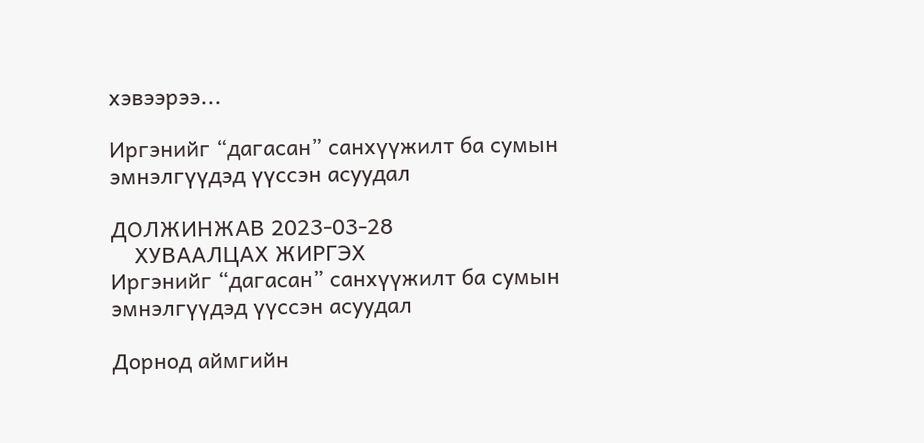хэвээрээ...

Иргэнийг “дагасан” санхүүжилт ба сумын эмнэлгүүдэд үүссэн асуудал

ДОЛЖИНЖАВ 2023-03-28
    ХУВААЛЦАХ ЖИРГЭХ
Иргэнийг “дагасан” санхүүжилт ба сумын эмнэлгүүдэд үүссэн асуудал

Дорнод аймгийн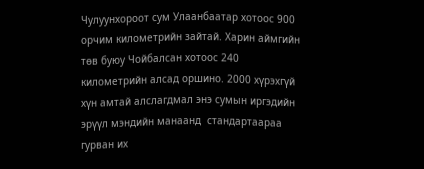Чулуунхороот сум Улаанбаатар хотоос 900 орчим километрийн зайтай. Харин аймгийн төв буюу Чойбалсан хотоос 240 километрийн алсад оршино. 2000 хүрэхгүй хүн амтай алслагдмал энэ сумын иргэдийн эрүүл мэндийн манаанд  стандартаараа гурван их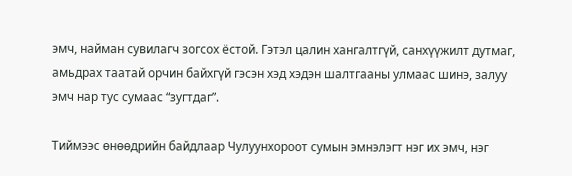эмч, найман сувилагч зогсох ёстой. Гэтэл цалин хангалтгүй, санхүүжилт дутмаг, амьдрах таатай орчин байхгүй гэсэн хэд хэдэн шалтгааны улмаас шинэ, залуу эмч нар тус сумаас “зугтдаг”.

Тиймээс өнөөдрийн байдлаар Чулуунхороот сумын эмнэлэгт нэг их эмч, нэг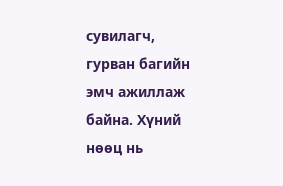сувилагч, гурван багийн эмч ажиллаж байна. Хүний нөөц нь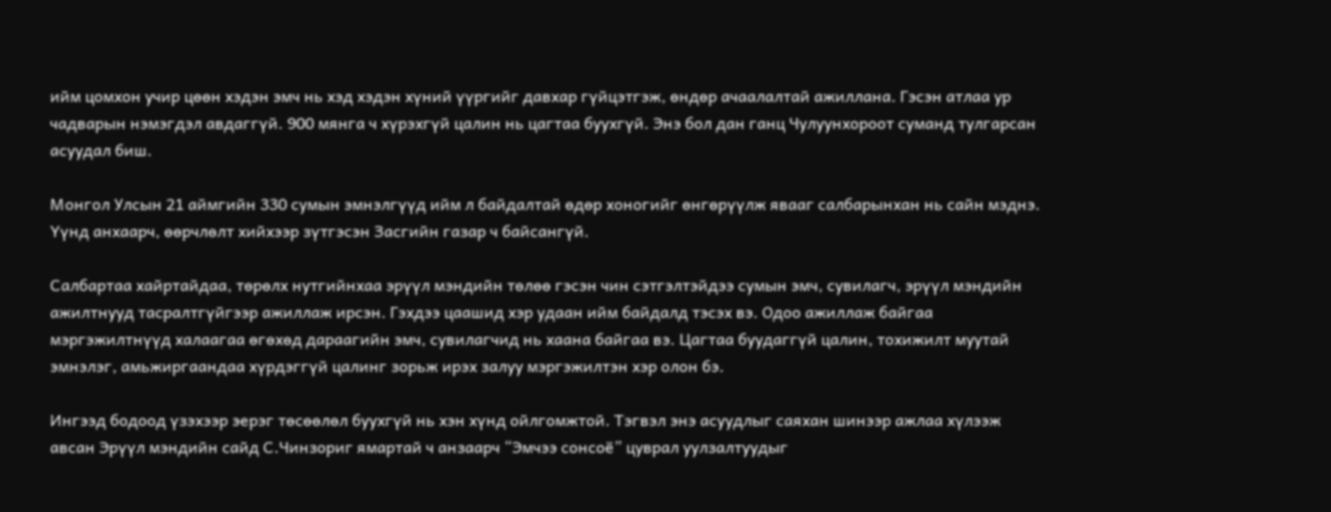ийм цомхон учир цөөн хэдэн эмч нь хэд хэдэн хүний үүргийг давхар гүйцэтгэж, өндөр ачаалалтай ажиллана. Гэсэн атлаа ур чадварын нэмэгдэл авдаггүй. 900 мянга ч хүрэхгүй цалин нь цагтаа буухгүй. Энэ бол дан ганц Чулуунхороот суманд тулгарсан асуудал биш.

Монгол Улсын 21 аймгийн 330 сумын эмнэлгүүд ийм л байдалтай өдөр хоногийг өнгөрүүлж явааг салбарынхан нь сайн мэднэ. Үүнд анхаарч, өөрчлөлт хийхээр зүтгэсэн Засгийн газар ч байсангүй.

Салбартаа хайртайдаа, төрөлх нутгийнхаа эрүүл мэндийн төлөө гэсэн чин сэтгэлтэйдээ сумын эмч, сувилагч, эрүүл мэндийн ажилтнууд тасралтгүйгээр ажиллаж ирсэн. Гэхдээ цаашид хэр удаан ийм байдалд тэсэх вэ. Одоо ажиллаж байгаа мэргэжилтнүүд халаагаа өгөхөд дараагийн эмч, сувилагчид нь хаана байгаа вэ. Цагтаа буудаггүй цалин, тохижилт муутай эмнэлэг, амьжиргаандаа хүрдэггүй цалинг зорьж ирэх залуу мэргэжилтэн хэр олон бэ.

Ингээд бодоод үзэхээр эерэг төсөөлөл буухгүй нь хэн хүнд ойлгомжтой. Тэгвэл энэ асуудлыг саяхан шинээр ажлаа хүлээж авсан Эрүүл мэндийн сайд С.Чинзориг ямартай ч анзаарч “Эмчээ сонсоё” цуврал уулзалтуудыг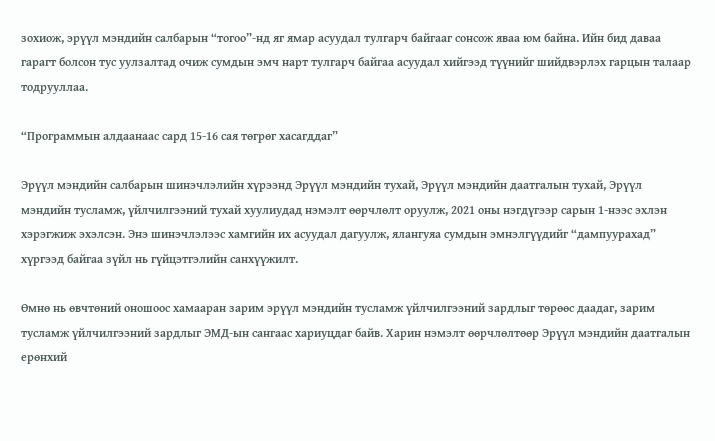зохиож, эрүүл мэндийн салбарын “тогоо”-нд яг ямар асуудал тулгарч байгааг сонсож яваа юм байна. Ийн бид даваа гарагт болсон тус уулзалтад очиж сумдын эмч нарт тулгарч байгаа асуудал хийгээд түүнийг шийдвэрлэх гарцын талаар тодрууллаа.

“Программын алдаанаас сард 15-16 сая төгрөг хасагддаг”

Эрүүл мэндийн салбарын шинэчлэлийн хүрээнд Эрүүл мэндийн тухай, Эрүүл мэндийн даатгалын тухай, Эрүүл мэндийн тусламж, үйлчилгээний тухай хуулиудад нэмэлт өөрчлөлт оруулж, 2021 оны нэгдүгээр сарын 1-нээс эхлэн хэрэгжиж эхэлсэн. Энэ шинэчлэлээс хамгийн их асуудал дагуулж, ялангуяа сумдын эмнэлгүүдийг “дампуурахад” хүргээд байгаа зүйл нь гүйцэтгэлийн санхүүжилт.

Өмнө нь өвчтөний оношоос хамааран зарим эрүүл мэндийн тусламж үйлчилгээний зардлыг төрөөс даадаг, зарим тусламж үйлчилгээний зардлыг ЭМД-ын сангаас хариуцдаг байв. Харин нэмэлт өөрчлөлтөөр Эрүүл мэндийн даатгалын ерөнхий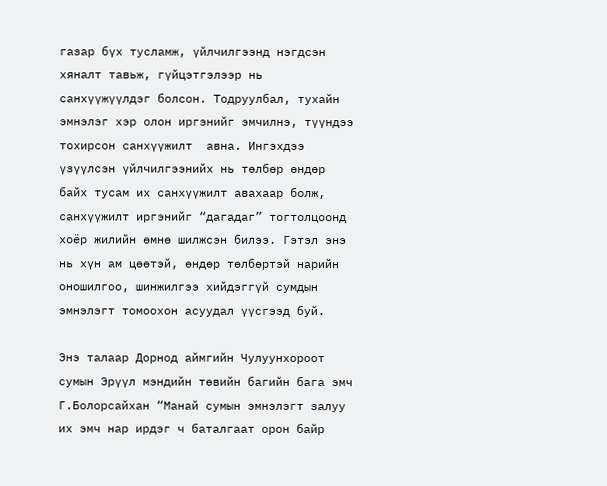газар бүх тусламж, үйлчилгээнд нэгдсэн хяналт тавьж, гүйцэтгэлээр нь санхүүжүүлдэг болсон. Тодруулбал, тухайн эмнэлэг хэр олон иргэнийг эмчилнэ, түүндээ тохирсон санхүүжилт  авна. Ингэхдээ үзүүлсэн үйлчилгээнийх нь төлбөр өндөр байх тусам их санхүүжилт авахаар болж, санхүүжилт иргэнийг “дагадаг” тогтолцоонд хоёр жилийн өмнө шилжсэн билээ. Гэтэл энэ нь хүн ам цөөтэй, өндөр төлбөртэй нарийн оношилгоо, шинжилгээ хийдэггүй сумдын эмнэлэгт томоохон асуудал үүсгээд буй.

Энэ талаар Дорнод аймгийн Чулуунхороот сумын Эрүүл мэндийн төвийн багийн бага эмч Г.Болорсайхан “Манай сумын эмнэлэгт залуу их эмч нар ирдэг ч баталгаат орон байр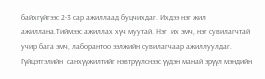байхгүйгээс 2-3 сар ажиллаад буцчихдаг. Ихдээ нэг жил ажиллана.Тиймээс ажиллах хүч муутай. Нэг  их эмч, нэг сувилагчтай учир бага эмч, лаборантоо ээлжийн сувилагчаар ажиллуулдаг. Гүйцэтгэлийн  санхүүжилтийг нэвтрүүлснээс үүдэн манай эрүүл мэндийн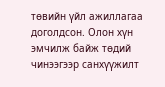төвийн үйл ажиллагаа доголдсон. Олон хүн эмчилж байж төдий чинээгээр санхүүжилт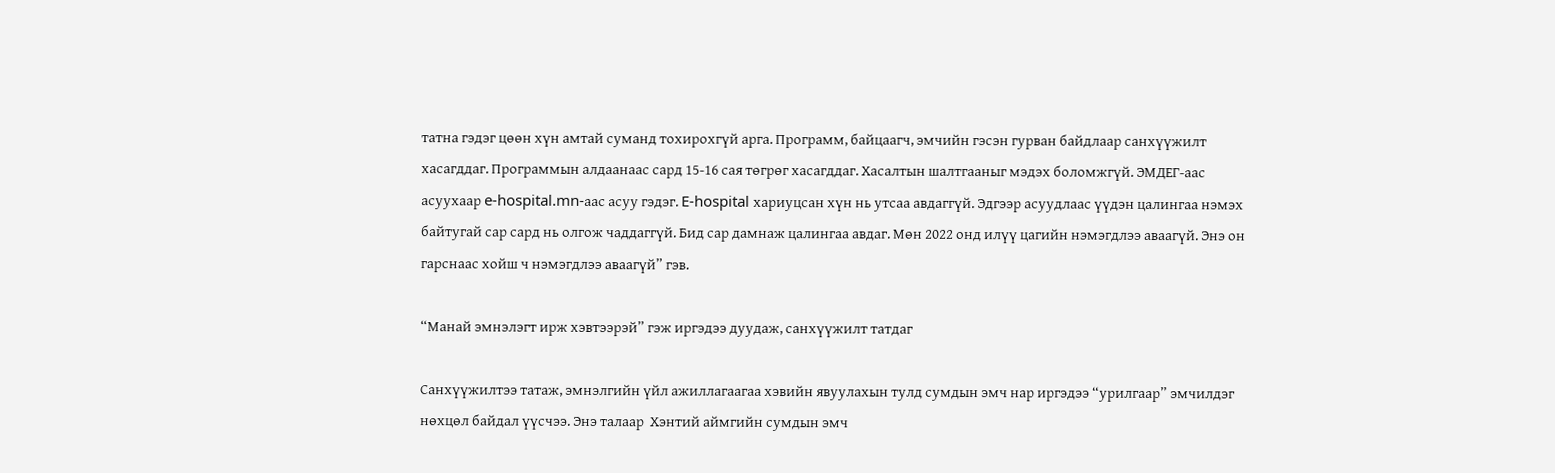татна гэдэг цөөн хүн амтай суманд тохирохгүй арга. Программ, байцаагч, эмчийн гэсэн гурван байдлаар санхүүжилт хасагддаг. Программын алдаанаас сард 15-16 сая төгрөг хасагддаг. Хасалтын шалтгааныг мэдэх боломжгүй. ЭМДЕГ-аас асуухаар e-hospital.mn-аас асуу гэдэг. E-hospital хариуцсан хүн нь утсаа авдаггүй. Эдгээр асуудлаас үүдэн цалингаа нэмэх байтугай сар сард нь олгож чаддаггүй. Бид сар дамнаж цалингаа авдаг. Мөн 2022 онд илүү цагийн нэмэгдлээ аваагүй. Энэ он гарснаас хойш ч нэмэгдлээ аваагүй” гэв.

“Манай эмнэлэгт ирж хэвтээрэй” гэж иргэдээ дуудаж, санхүүжилт татдаг

Санхүүжилтээ татаж, эмнэлгийн үйл ажиллагаагаа хэвийн явуулахын тулд сумдын эмч нар иргэдээ “урилгаар” эмчилдэг нөхцөл байдал үүсчээ. Энэ талаар  Хэнтий аймгийн сумдын эмч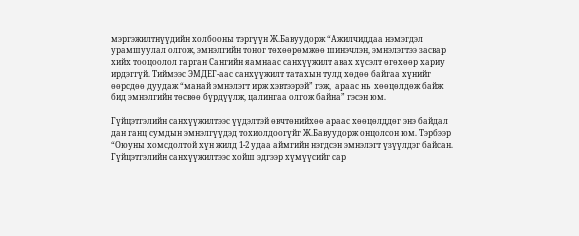мэргэжилтнүүдийн холбооны тэргүүн Ж.Бавуудорж “Ажилчиддаа нэмэгдэл урамшуулал олгож, эмнэлгийн тоног төхөөрөмжөө шинэчлэн, эмнэлэгтээ засвар хийх тооцоолол гарган Сангийн яамнаас санхүүжилт авах хүсэлт өгөхөөр хариу ирдэггүй. Тиймээс ЭМДЕГ-аас санхүүжилт татахын тулд хөдөө байгаа хүнийг өөрсдөө дуудаж “манай эмнэлэгт ирж хэвтээрэй” гэж,  араас нь  хөөцөлдөж байж бид эмнэлгийн төсвөө бүрдүүлж, цалингаа олгож байна” гэсэн юм.

Гүйцэтгэлийн санхүүжилтээс үүдэлтэй өвчтөнийхөө араас хөөцөлддөг энэ байдал дан ганц сумдын эмнэлгүүдэд тохиолдоогүйг Ж.Бавуудорж онцолсон юм. Тэрбээр “Оюуны хомсдолтой хүн жилд 1-2 удаа аймгийн нэгдсэн эмнэлэгт үзүүлдэг байсан. Гүйцэтгэлийн санхүүжилтээс хойш эдгээр хүмүүсийг сар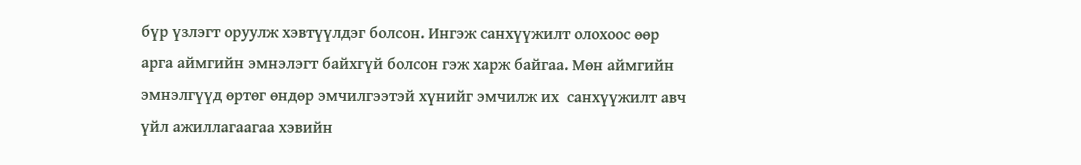бүр үзлэгт оруулж хэвтүүлдэг болсон. Ингэж санхүүжилт олохоос өөр арга аймгийн эмнэлэгт байхгүй болсон гэж харж байгаа. Мөн аймгийн эмнэлгүүд өртөг өндөр эмчилгээтэй хүнийг эмчилж их  санхүүжилт авч үйл ажиллагаагаа хэвийн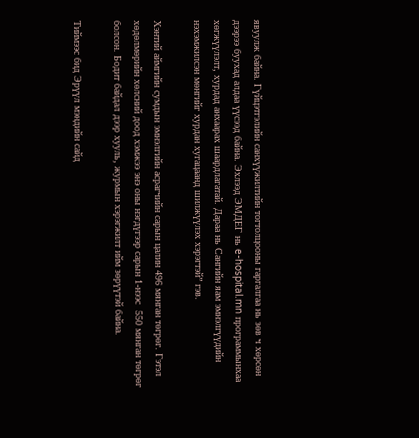явуулж байна. Гүйцэтгэлийн санхүүжилтийн тогтолцооны гаргалгаа нь зөв ч хөрсөн дээрээ буухад алдаа үүсээд байна. Эхлээд ЭМДЕГ нь e-hospital.mn программынхаа хөгжүүлэлт, хурдад анхаарах шаардлагатай. Дараа нь Сангийн яам эмнэлгүүдийн нэхэмжилсэн мөнгийг хурдан хугацаанд шилжүүлэх хэрэгтэй” гэв.

Хэнтий аймгийн сумдын эмнэлгийн асрагчийн сарын цалин 496 мянган төгрөг. Гэтэл хөдөлмөрийн хөлсний доод хэмжээ энэ оны нэгдүгээр сарын 1-нээс  550 мянган төгрөг болсон. Бодит байдал дээр хууль, журмын хэрэгжилт ийм зөрүүтэй байна.

Тиймээс бид Эрүүл мэндийн сайд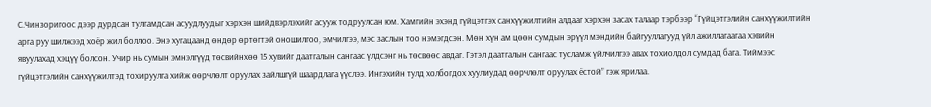С.Чинзоригоос дээр дурдсан тулгамдсан асуудлуудыг хэрхэн шийдвэрлэхийг асууж тодруулсан юм. Хамгийн эхэнд гүйцэтгэх санхүүжилтийн алдааг хэрхэн засах талаар тэрбээр “Гүйцэтгэлийн санхүүжилтийн арга руу шилжээд хоёр жил боллоо. Энэ хугацаанд өндөр өртөгтэй оношилгоо, эмчилгээ, мэс заслын тоо нэмэгдсэн. Мөн хүн ам цөөн сумдын эрүүл мэндийн байгууллагууд үйл ажиллагаагаа хэвийн явуулахад хэцүү болсон. Учир нь сумын эмнэлгүүд төсвийнхөө 15 хувийг даатгалын сангаас үлдсэнг нь төсвөөс авдаг. Гэтэл даатгалын сангаас тусламж үйлчилгээ авах тохиолдол сумдад бага. Тиймээс гүйцэтгэлийн санхүүжилтэд тохируулга хийж өөрчлөлт оруулах зайлшгүй шаардлага үүслээ. Ингэхийн тулд холбогдох хуулиудад өөрчлөлт оруулах ёстой” гэж ярилаа.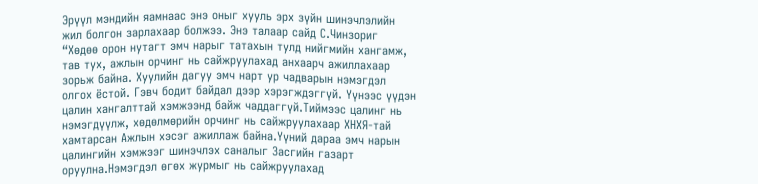Эрүүл мэндийн яамнаас энэ оныг хууль эрх зүйн шинэчлэлийн жил болгон зарлахаар болжээ. Энэ талаар сайд С.Чинзориг “Хөдөө орон нутагт эмч нарыг татахын тулд нийгмийн хангамж, тав тух, ажлын орчинг нь сайжруулахад анхаарч ажиллахаар зорьж байна. Хуулийн дагуу эмч нарт ур чадварын нэмэгдэл олгох ёстой. Гэвч бодит байдал дээр хэрэгждэггүй. Үүнээс үүдэн цалин хангалттай хэмжээнд байж чаддаггүй.Тиймээс цалинг нь нэмэгдүүлж, хөдөлмөрийн орчинг нь сайжруулахаар ХНХЯ-тай хамтарсан Ажлын хэсэг ажиллаж байна.Үүний дараа эмч нарын цалингийн хэмжээг шинэчлэх саналыг Засгийн газарт оруулна.Нэмэгдэл өгөх журмыг нь сайжруулахад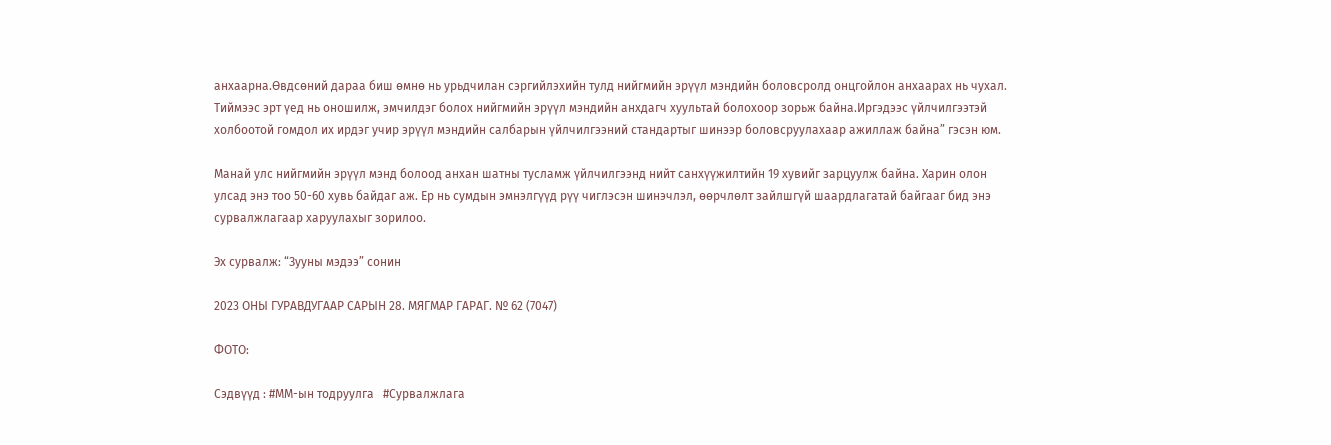анхаарна.Өвдсөний дараа биш өмнө нь урьдчилан сэргийлэхийн тулд нийгмийн эрүүл мэндийн боловсролд онцгойлон анхаарах нь чухал. Тиймээс эрт үед нь оношилж, эмчилдэг болох нийгмийн эрүүл мэндийн анхдагч хуультай болохоор зорьж байна.Иргэдээс үйлчилгээтэй холбоотой гомдол их ирдэг учир эрүүл мэндийн салбарын үйлчилгээний стандартыг шинээр боловсруулахаар ажиллаж байна” гэсэн юм.

Манай улс нийгмийн эрүүл мэнд болоод анхан шатны тусламж үйлчилгээнд нийт санхүүжилтийн 19 хувийг зарцуулж байна. Харин олон улсад энэ тоо 50-60 хувь байдаг аж. Ер нь сумдын эмнэлгүүд рүү чиглэсэн шинэчлэл, өөрчлөлт зайлшгүй шаардлагатай байгааг бид энэ сурвалжлагаар харуулахыг зорилоо.

Эх сурвалж: “Зууны мэдээ” сонин

2023 ОНЫ ГУРАВДУГААР САРЫН 28. МЯГМАР ГАРАГ. № 62 (7047)

ФОТО:

Сэдвүүд : #ММ-ын тодруулга   #Сурвалжлага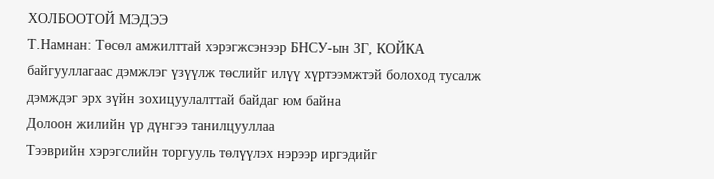ХОЛБООТОЙ МЭДЭЭ
Т.Намнан: Төсөл амжилттай хэрэгжсэнээр БНСУ-ын ЗГ, КОЙКА байгууллагаас дэмжлэг үзүүлж төслийг илүү хүртээмжтэй болоход тусалж дэмждэг эрх зүйн зохицуулалттай байдаг юм байна
Долоон жилийн үр дүнгээ танилцууллаа
Тээврийн хэрэгслийн торгууль төлүүлэх нэрээр иргэдийг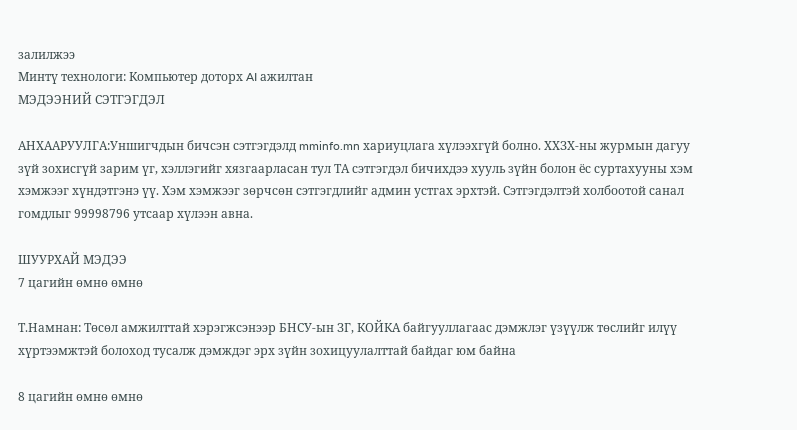залилжээ
Минтү технологи: Компьютер доторх AI ажилтан
МЭДЭЭНИЙ СЭТГЭГДЭЛ

АНХААРУУЛГА:Уншигчдын бичсэн сэтгэгдэлд mminfo.mn хариуцлага хүлээхгүй болно. ХХЗХ-ны журмын дагуу зүй зохисгүй зарим үг, хэллэгийг хязгаарласан тул ТА сэтгэгдэл бичихдээ хууль зүйн болон ёс суртахууны хэм хэмжээг хүндэтгэнэ үү. Хэм хэмжээг зөрчсөн сэтгэгдлийг админ устгах эрхтэй. Сэтгэгдэлтэй холбоотой санал гомдлыг 99998796 утсаар хүлээн авна.

ШУУРХАЙ МЭДЭЭ
7 цагийн өмнө өмнө

Т.Намнан: Төсөл амжилттай хэрэгжсэнээр БНСУ-ын ЗГ, КОЙКА байгууллагаас дэмжлэг үзүүлж төслийг илүү хүртээмжтэй болоход тусалж дэмждэг эрх зүйн зохицуулалттай байдаг юм байна

8 цагийн өмнө өмнө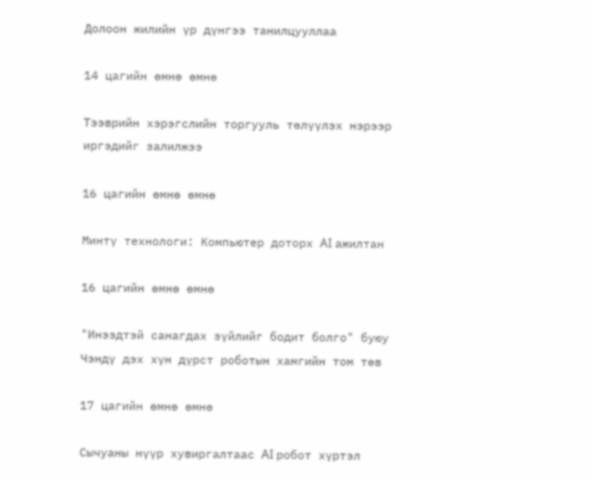Долоон жилийн үр дүнгээ танилцууллаа

14 цагийн өмнө өмнө

Тээврийн хэрэгслийн торгууль төлүүлэх нэрээр иргэдийг залилжээ

16 цагийн өмнө өмнө

Минтү технологи: Компьютер доторх AI ажилтан

16 цагийн өмнө өмнө

"Инээдтэй санагдах зүйлийг бодит болго" буюу Чэндү дэх хүн дүрст роботын хамгийн том төв

17 цагийн өмнө өмнө

Сычуаны нүүр хувиргалтаас AI робот хүртэл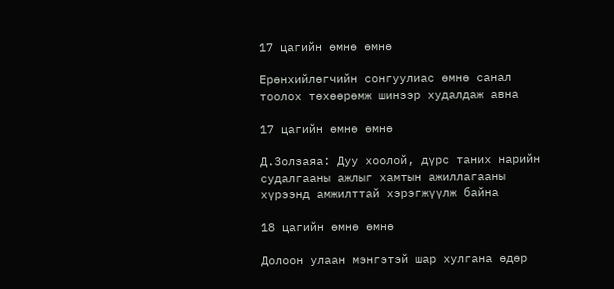17 цагийн өмнө өмнө

Ерөнхийлөгчийн сонгуулиас өмнө санал тоолох төхөөрөмж шинээр худалдаж авна

17 цагийн өмнө өмнө

Д.Золзаяа: Дуу хоолой, дүрс таних нарийн судалгааны ажлыг хамтын ажиллагааны хүрээнд амжилттай хэрэгжүүлж байна

18 цагийн өмнө өмнө

Долоон улаан мэнгэтэй шар хулгана өдөр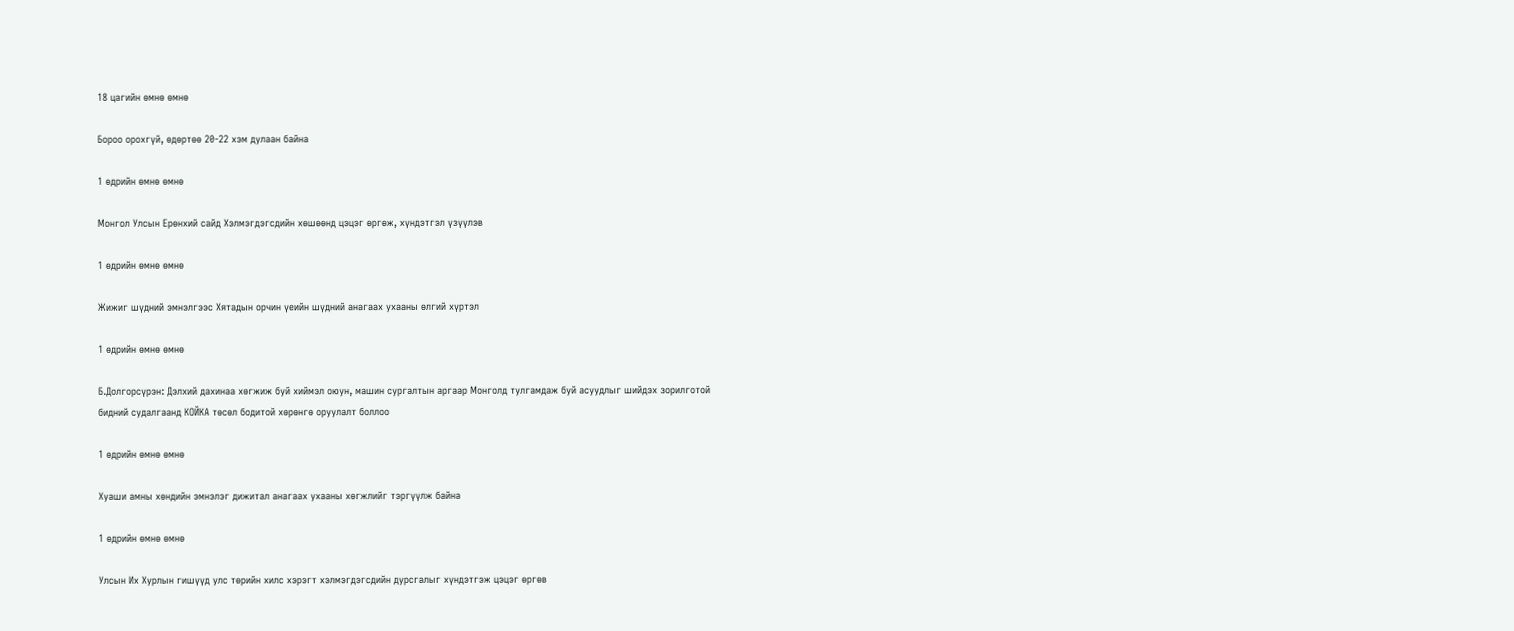18 цагийн өмнө өмнө

Бороо орохгүй, өдөртөө 20-22 хэм дулаан байна

1 өдрийн өмнө өмнө

Монгол Улсын Ерөнхий сайд Хэлмэгдэгсдийн хөшөөнд цэцэг өргөж, хүндэтгэл үзүүлэв

1 өдрийн өмнө өмнө

Жижиг шүдний эмнэлгээс Хятадын орчин үеийн шүдний анагаах ухааны өлгий хүртэл

1 өдрийн өмнө өмнө

Б.Долгорсүрэн: Дэлхий дахинаа хөгжиж буй хиймэл оюун, машин сургалтын аргаар Монголд тулгамдаж буй асуудлыг шийдэх зорилготой бидний судалгаанд КОЙКА төсөл бодитой хөрөнгө оруулалт боллоо

1 өдрийн өмнө өмнө

Хуаши амны хөндийн эмнэлэг дижитал анагаах ухааны хөгжлийг тэргүүлж байна

1 өдрийн өмнө өмнө

Улсын Их Хурлын гишүүд улс төрийн хилс хэрэгт хэлмэгдэгсдийн дурсгалыг хүндэтгэж цэцэг өргөв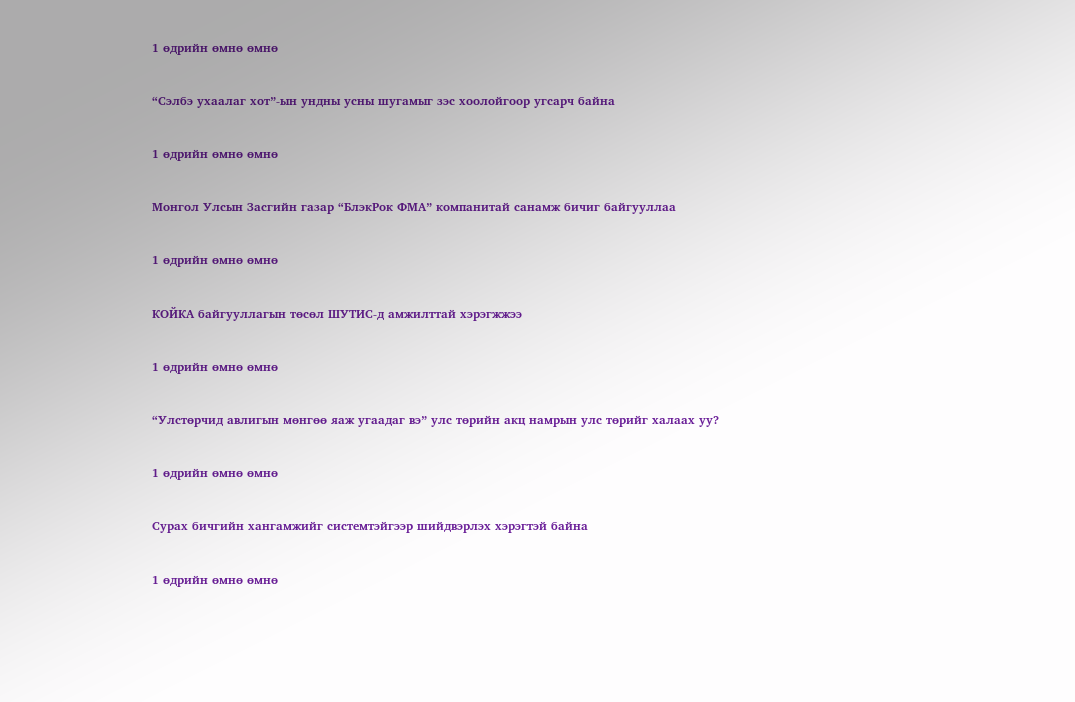1 өдрийн өмнө өмнө

“Сэлбэ ухаалаг хот”-ын ундны усны шугамыг зэс хоолойгоор угсарч байна

1 өдрийн өмнө өмнө

Монгол Улсын Засгийн газар “БлэкРок ФМА” компанитай санамж бичиг байгууллаа

1 өдрийн өмнө өмнө

КОЙКА байгууллагын төсөл ШУТИС-д амжилттай хэрэгжжээ

1 өдрийн өмнө өмнө

“Улстөрчид авлигын мөнгөө яаж угаадаг вэ” улс төрийн акц намрын улс төрийг халаах уу?

1 өдрийн өмнө өмнө

Сурах бичгийн хангамжийг системтэйгээр шийдвэрлэх хэрэгтэй байна

1 өдрийн өмнө өмнө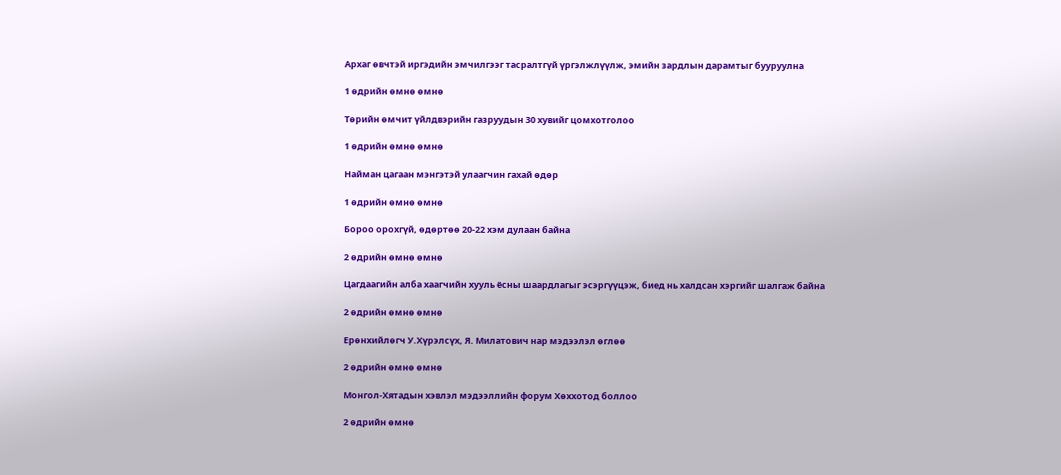Архаг өвчтэй иргэдийн эмчилгээг тасралтгүй үргэлжлүүлж, эмийн зардлын дарамтыг бууруулна

1 өдрийн өмнө өмнө

Төрийн өмчит үйлдвэрийн газруудын 30 хувийг цомхотголоо

1 өдрийн өмнө өмнө

Найман цагаан мэнгэтэй улаагчин гахай өдөр

1 өдрийн өмнө өмнө

Бороо орохгүй, өдөртөө 20-22 хэм дулаан байна

2 өдрийн өмнө өмнө

Цагдаагийн алба хаагчийн хууль ёсны шаардлагыг эсэргүүцэж, биед нь халдсан хэргийг шалгаж байна

2 өдрийн өмнө өмнө

Ерөнхийлөгч У.Хүрэлсүх, Я. Милатович нар мэдээлэл өглөө

2 өдрийн өмнө өмнө

Монгол-Хятадын хэвлэл мэдээллийн форум Хөххотод боллоо

2 өдрийн өмнө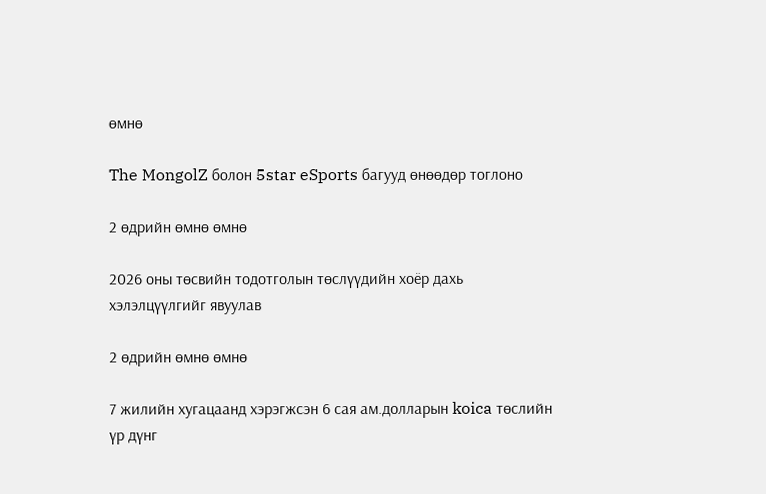өмнө

The MongolZ болон 5star eSports багууд өнөөдөр тоглоно

2 өдрийн өмнө өмнө

2026 оны төсвийн тодотголын төслүүдийн хоёр дахь хэлэлцүүлгийг явуулав

2 өдрийн өмнө өмнө

7 жилийн хугацаанд хэрэгжсэн 6 сая ам.долларын koica төслийн үр дүнг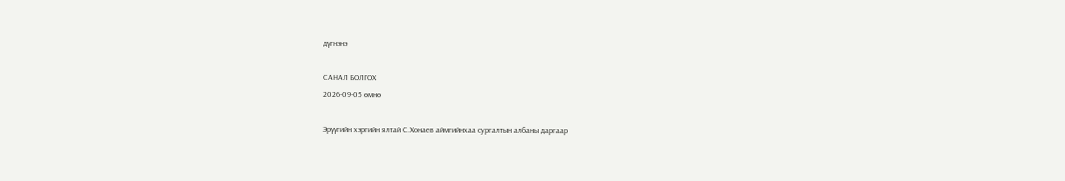дүгнэнэ

САНАЛ БОЛГОХ
2026-09-05 өмнө

Эрүүгийн хэргийн ялтай С.Хонаев аймгийнхаа сургалтын албаны даргаар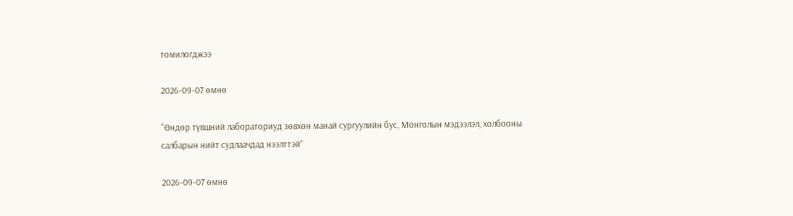томилогджээ

2026-09-07 өмнө

“Өндөр түвшний лабораториуд зөвхөн манай сургуулийн бус, Монголын мэдээлэл, холбооны салбарын нийт судлаачдад нээлттэй”

2026-09-07 өмнө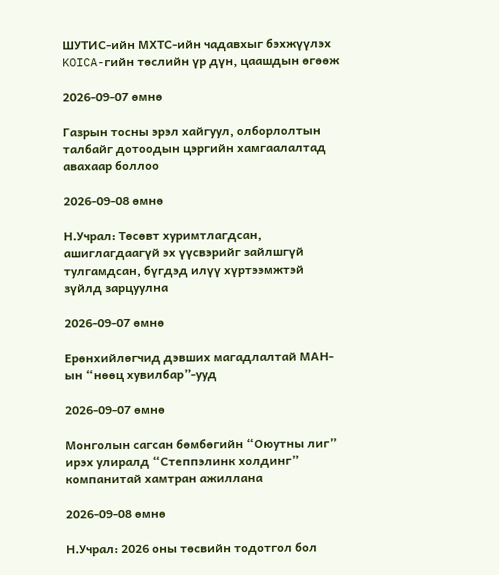ШУТИС-ийн МХТС-ийн чадавхыг бэхжүүлэх KOICA-гийн төслийн үр дүн, цаашдын өгөөж

2026-09-07 өмнө

Газрын тосны эрэл хайгуул, олборлолтын талбайг дотоодын цэргийн хамгаалалтад авахаар боллоо

2026-09-08 өмнө

Н.Учрал: Төсөвт хуримтлагдсан, ашиглагдаагүй эх үүсвэрийг зайлшгүй тулгамдсан, бүгдэд илүү хүртээмжтэй зүйлд зарцуулна

2026-09-07 өмнө

Ерөнхийлөгчид дэвших магадлалтай МАН-ын “нөөц хувилбар”-ууд

2026-09-07 өмнө

Монголын сагсан бөмбөгийн “Оюутны лиг” ирэх улиралд “Степпэлинк холдинг” компанитай хамтран ажиллана

2026-09-08 өмнө

Н.Учрал: 2026 оны төсвийн тодотгол бол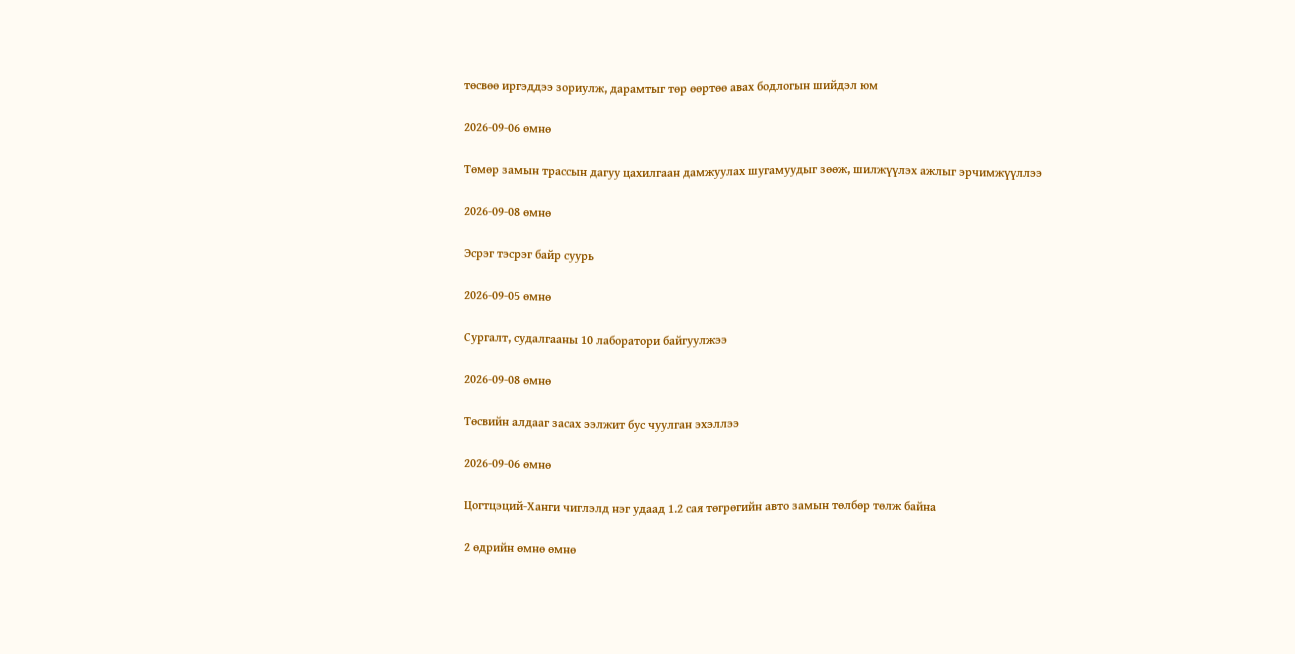төсвөө иргэддээ зориулж, дарамтыг төр өөртөө авах бодлогын шийдэл юм

2026-09-06 өмнө

Төмөр замын трассын дагуу цахилгаан дамжуулах шугамуудыг зөөж, шилжүүлэх ажлыг эрчимжүүллээ

2026-09-08 өмнө

Эсрэг тэсрэг байр суурь

2026-09-05 өмнө

Сургалт, судалгааны 10 лаборатори байгуулжээ

2026-09-08 өмнө

Төсвийн алдааг засах ээлжит бус чуулган эхэллээ

2026-09-06 өмнө

Цогтцэций-Ханги чиглэлд нэг удаад 1.2 сая төгрөгийн авто замын төлбөр төлж байна

2 өдрийн өмнө өмнө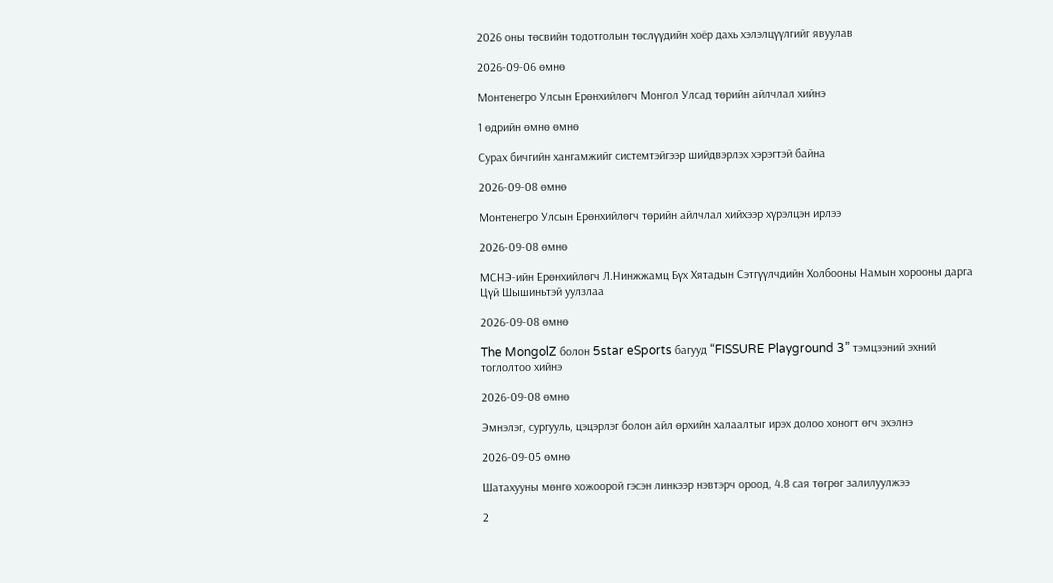2026 оны төсвийн тодотголын төслүүдийн хоёр дахь хэлэлцүүлгийг явуулав

2026-09-06 өмнө

Монтенегро Улсын Ерөнхийлөгч Монгол Улсад төрийн айлчлал хийнэ

1 өдрийн өмнө өмнө

Сурах бичгийн хангамжийг системтэйгээр шийдвэрлэх хэрэгтэй байна

2026-09-08 өмнө

Монтенегро Улсын Ерөнхийлөгч төрийн айлчлал хийхээр хүрэлцэн ирлээ

2026-09-08 өмнө

МСНЭ-ийн Ерөнхийлөгч Л.Нинжжамц Бүх Хятадын Сэтгүүлчдийн Холбооны Намын хорооны дарга Цүй Шышиньтэй уулзлаа

2026-09-08 өмнө

The MongolZ болон 5star eSports багууд “FISSURE Playground 3” тэмцээний эхний тоглолтоо хийнэ

2026-09-08 өмнө

Эмнэлэг, сургууль, цэцэрлэг болон айл өрхийн халаалтыг ирэх долоо хоногт өгч эхэлнэ

2026-09-05 өмнө

Шатахууны мөнгө хожоорой гэсэн линкээр нэвтэрч ороод, 4.8 сая төгрөг залилуулжээ

2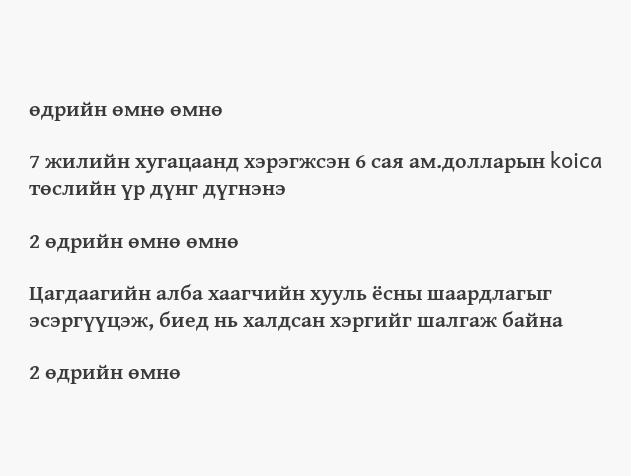өдрийн өмнө өмнө

7 жилийн хугацаанд хэрэгжсэн 6 сая ам.долларын koica төслийн үр дүнг дүгнэнэ

2 өдрийн өмнө өмнө

Цагдаагийн алба хаагчийн хууль ёсны шаардлагыг эсэргүүцэж, биед нь халдсан хэргийг шалгаж байна

2 өдрийн өмнө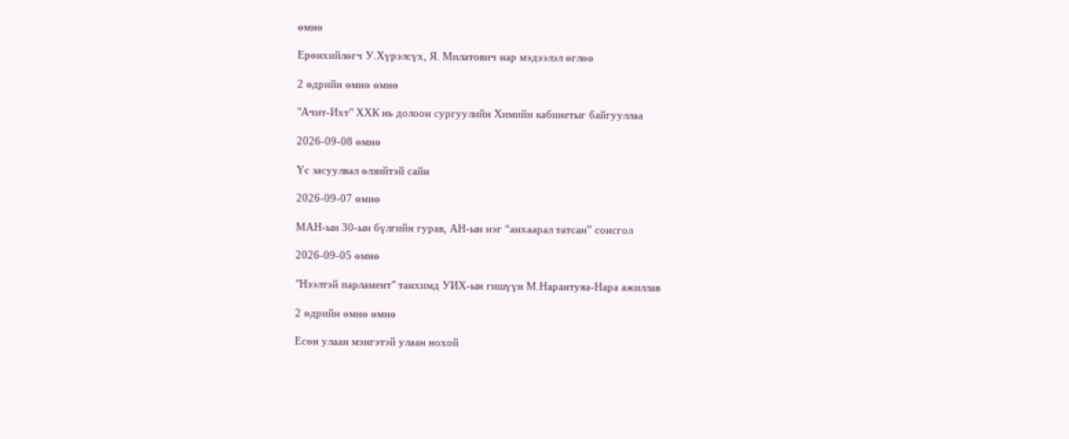өмнө

Ерөнхийлөгч У.Хүрэлсүх, Я. Милатович нар мэдээлэл өглөө

2 өдрийн өмнө өмнө

"Ачит-Ихт" ХХК нь долоон сургуулийн Химийн кабинетыг байгууллаа

2026-09-08 өмнө

Үс засуулвал өлзийтэй сайн

2026-09-07 өмнө

МАН-ын 30-ын бүлгийн гурав, АН-ын нэг “анхаарал татсан” сонсгол

2026-09-05 өмнө

"Нээлтэй парламент" танхимд УИХ-ын гишүүн М.Нарантуяа-Нара ажиллав

2 өдрийн өмнө өмнө

Есөн улаан мэнгэтэй улаан нохой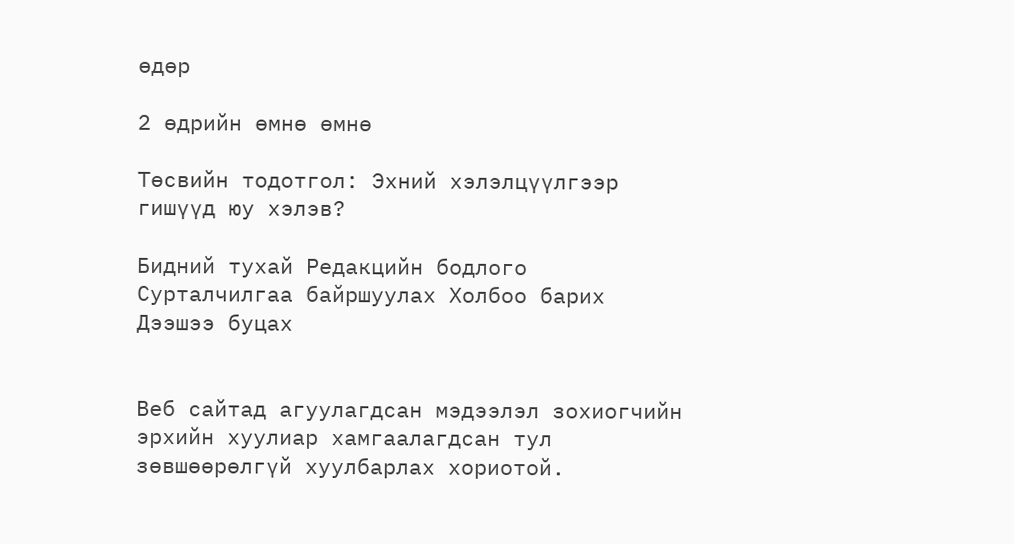өдөр

2 өдрийн өмнө өмнө

Төсвийн тодотгол: Эхний хэлэлцүүлгээр гишүүд юу хэлэв?

Бидний тухай Редакцийн бодлого Сурталчилгаа байршуулах Холбоо барих Дээшээ буцах


Веб сайтад агуулагдсан мэдээлэл зохиогчийн эрхийн хуулиар хамгаалагдсан тул зөвшөөрөлгүй хуулбарлах хориотой.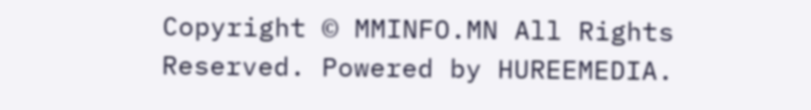Copyright © MMINFO.MN All Rights Reserved. Powered by HUREEMEDIA.